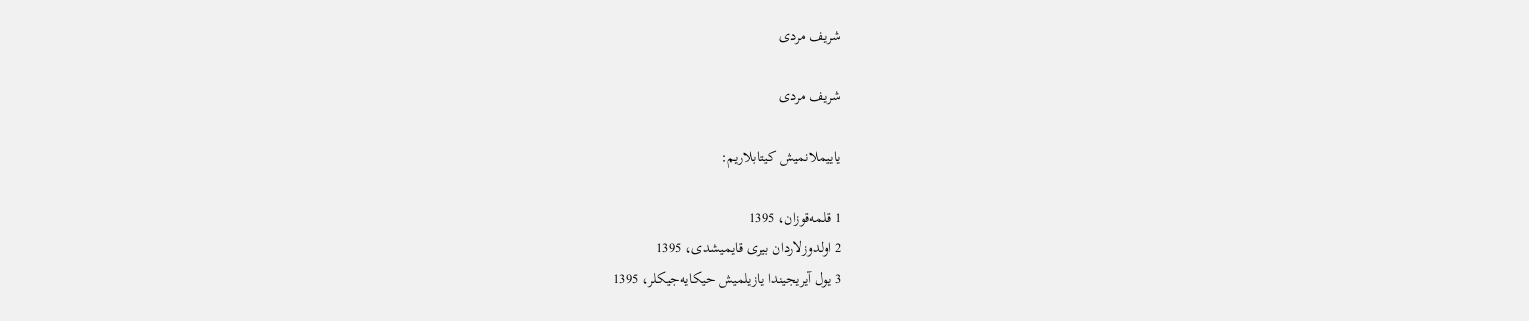شریف مردی

شریف مردی

یاییملانمیش کیتابلاریم:

1 قلمه‌قوزان، 1395
2 اولدوزلاردان بیری قایمیشدی، 1395
3 یول آیریجیندا یازیلمیش حیکایه‌جیکلر، 1395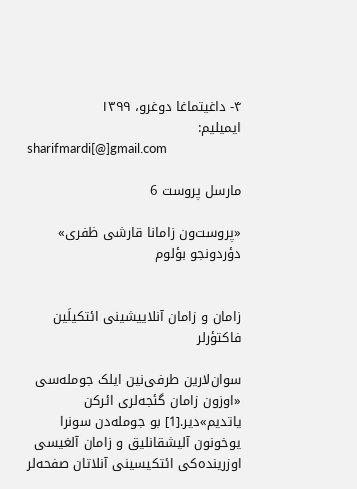۴- داغیتماغا دوغرو، ۱۳۹۹
ایمیلیم:
sharifmardi[@]gmail.com

مارسل پروست 6

«پروست‌ون زامانا قارشی ظفری» دؤردونجو بؤلوم


زامان و زامان آنلاییشینی ائتکیلَین فاکتؤرلر

سوان‌لارین طرفی‌نین ایلک جومله‌سی «اوزون زامان گئجه‌لری ائرکن یاتدیم»دیر.[1] بو جومله‌دن سونرا یوخونون آلیشقانلیق و زامان آلغیسی اوزرینده‌کی ائتکیسینی آنلاتان صفحه‌لر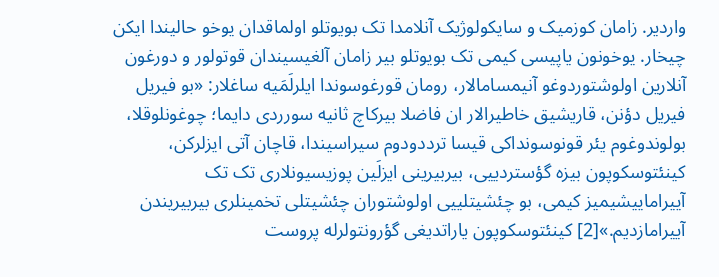واردیر. زامان کوزمیک و سایکولوژیک آنلامدا تک بویوتلو اولماقدان یوخو حالیندا ایکن چیخار. یوخونون یاپیسی کیمی تک بویوتلو بیر زامان آلغیسیندان قوتولور و دورغون آنلارین اولوشتوردوغو آنیمسامالار، رومان قورغوسوندا ایلرلَمَیه ساغلار: «بو فیریل فیریل دؤنن، قاریشیق خاطیرالار ان فاضلا بیرکاچ ثانیه سورردی دایما؛ چوغونلوقلا، بولوندوغوم یئر قونوسونداکی قیسا ترددودوم سیراسیندا، قاچان آتی ایزلرکن، کینئتوسکوپون بیزه گؤستردییی، بیربیرینی ایزلَین پوزیسیونلاری تک تک آییراماییشیمیز کیمی، بو چئشیتلییی اولوشتوران چئشیتلی تخمینلری بیربیریندن آییرامازدیم.»[2] کینئتوسکوپون یاراتدیغی گؤرونتولرله پروست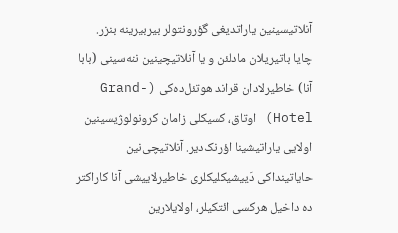آنلاتیسینین یاراتدیغی گؤرونتولر بیربیرینه بنزر. چایا باتیریلان مادلئن و یا آنلاتیچینین ننه‌سینی (بابا آنا) خاطیرلادان قراند هوتئل‌ده‌کی (Grand-Hotel) اوتاق، کسیکلی زامان کرونولوژیسینین اولایی یاراتیشینا اؤرنک‌دیر. آنلاتیچی‌نین حایاتینداکی دَییشیکلیکلری خاطیرلاییشی آنا کاراکتر ده داخیل هرکسی ائتکیلر، اولایلارین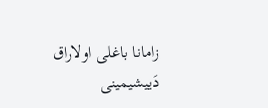زامانا باغلی اولاراق دَییشیمینی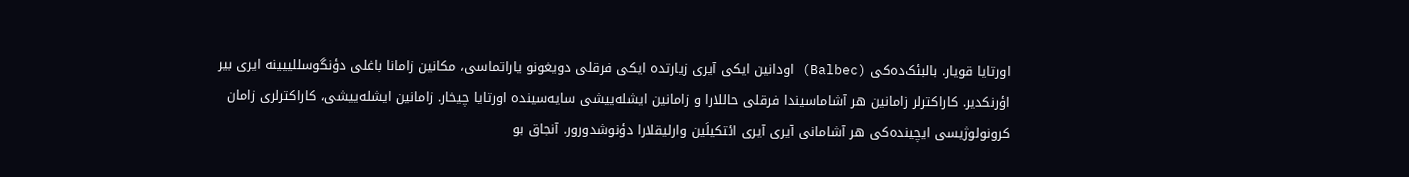اورتایا قویار. بالبئک‌ده‌کی (Balbec) اودانین ایکی آیری زیارتده ایکی فرقلی دویغونو یاراتماسی، مکانین زامانا باغلی دؤنگوسللییینه ایری بیر اؤرنکدیر. کاراکترلر زامانین هر آشاماسیندا فرقلی حاللارا و زامانین ایشله‌ییشی سایه‌سینده اورتایا چیخار. زامانین ایشله‌ییشی، کاراکترلری زامان کرونولوژیسی ایچینده‌کی هر آشامانی آیری آیری ائتکیلَین وارلیقلارا دؤنوشدورور. آنجاق بو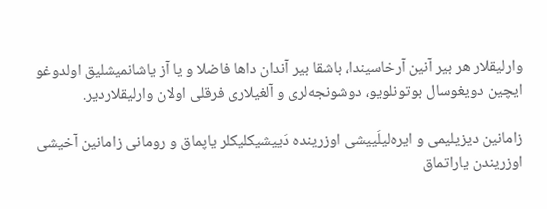وارلیقلار هر بیر آنین آرخاسیندا، باشقا بیر آندان داها فاضلا و یا آز یاشانمیشلیق اولدوغو ایچین دویغوسال بوتونلویو، دوشونجه‌لری و آلغیلاری فرقلی اولان وارلیقلاردیر.

زامانین دیزیلیمی و ایره‌لیلَییشی اوزرینده دَییشیکلیکلر یاپماق و رومانی زامانین آخیشی اوزریندن یاراتماق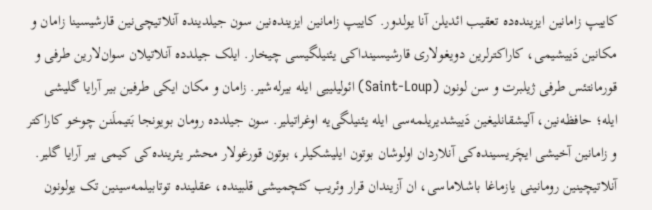کاییپ زامانین ایزینده‌ده تعقیب ائدیلن آنا یولدور. کاییپ زامانین ایزینده‌نین سون جیلدینده آنلاتیچی‌نین قارشیسینا زامان و مکانین دَییشیمی، کاراکترلرین دویغولاری قارشیسینداکی یئنیلگیسی چیخار. ایلک جیلدده آنلاتیلان سوان‌لارین طرفی و قورمانتئس طرفی ژیلبرت و سن لونون (Saint-Loup) ائولیلییی ایله بیرله‌شیر. زامان و مکان ایکی طرفین بیر آرایا گلیشی ایله؛ حافظه‌نین، آلیشقانلیغین دَییشدیریلمه‌سی ایله یئنیلگی‌یه اوغراتیلیر. سون جیلدده رومان بویونجا بَتیملَنن چوخو کاراکتر و زامانین آخیشی ایچَریسینده‌کی آنلاردان اولوشان بوتون ایلیشکیلر، بوتون قورغولار محشر یئرینده‌کی کیمی بیر آرایا گلیر. آنلاتیچینین رومانینی یازماغا باشلاماسی، ان آزیندان قرار وئریب کئچمیشی قلبینده، عقلینده توتابیلمه‌سینین تک یولونون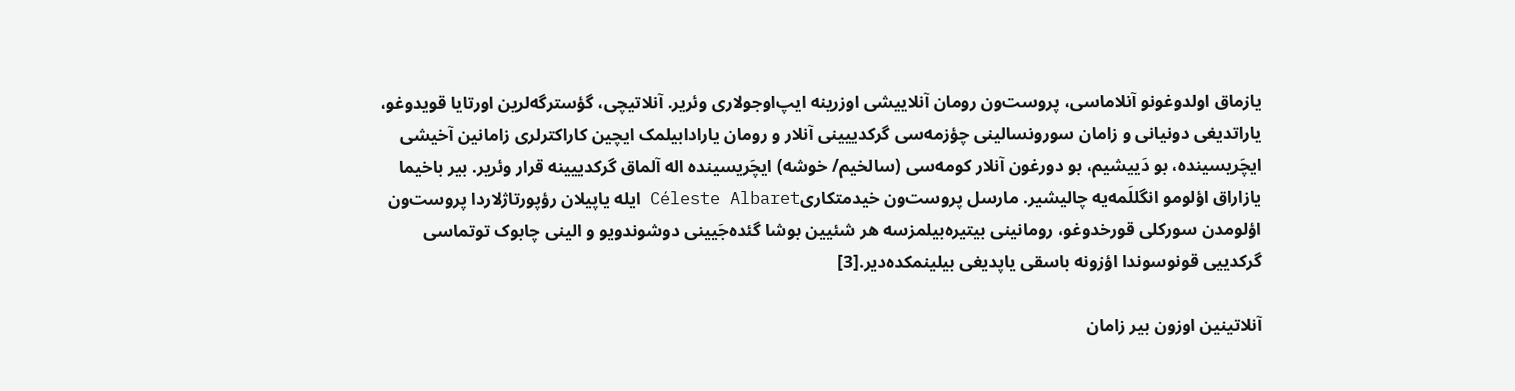یازماق اولدوغونو آنلاماسی، پروست‌ون رومان آنلاییشی اوزرینه ایپ‌اوجولاری وئریر. آنلاتیچی، گؤسترگه‌لرین اورتایا قویدوغو، یاراتدیغی دونیانی و زامان سورونسالینی چؤزمه‌سی گرکدییینی آنلار و رومان یارادابیلمک ایچین کاراکترلری زامانین آخیشی ایچَریسینده، بو دَییشیم، بو دورغون آنلار کومه‌سی (سالخیم/ خوشه) ایچَریسینده اله آلماق گرکدییینه قرار وئریر. بیر باخیما یازاراق اؤلومو انگللَمه‌یه چالیشیر. مارسل پروست‌ون خیدمتکاریCéleste Albaret ایله یاپیلان رؤپورتاژلاردا پروست‌ون اؤلومدن سورکلی قورخدوغو، رومانینی بیتیره‌بیلمزسه هر شئیین بوشا گئده‌جَیینی دوشوندویو و الینی چابوک توتماسی گرکدییی قونوسوندا اؤزونه باسقی یاپدیغی بیلینمکده‌دیر.[3]

آنلاتینین اوزون بیر زامان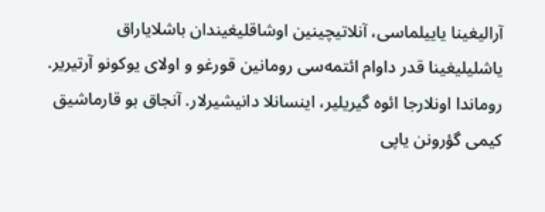آرالیغینا یاییلماسی، آنلاتیچینین اوشاقلیغیندان باشلایاراق یاشلیلیغینا قدر داوام ائتمه‌سی رومانین قورغو و اولای یوکونو آرتیریر. روماندا اونلارجا ائوه گیریلیر، اینسانلا دانیشیرلار. آنجاق بو قارماشیق کیمی گؤرونن یاپی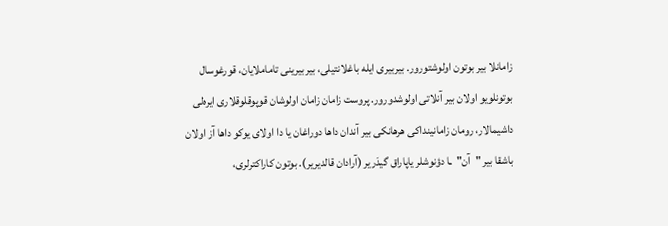زامانلا بیر بوتون اولوشتورور. بیربیری ایله باغلانتیلی، بیربیرینی تاماملایان، قورغوسال بوتونلویو اولان بیر آنلاتی اولوشدورور. پروست زامان زامان اولوشان قوپوقلوقلاری ایره‌لی داشیمالار، رومان زامانینداکی هرهانکی بیر آندان داها دوراغان یا دا اولای یوکو داها آز اولان باشقا بیر "آن"ـا دؤنوشلر یاپاراق گیدَریر (آرادان قالدیریر). بوتون کاراکترلری،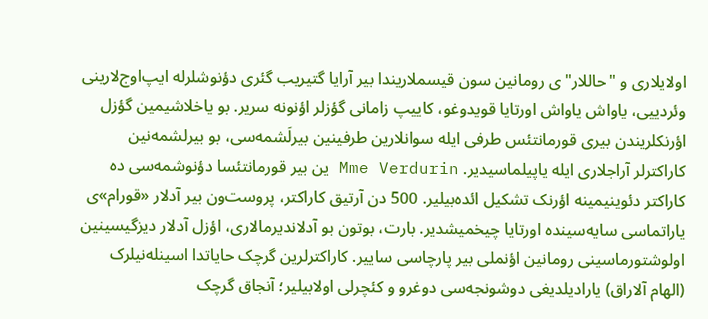اولایلاری و "حاللار"ی رومانین سون قیسملاریندا بیر آرایا گتیریب گئری دؤنوشلرله ایپ‌اوج‌لارینی وئردییی، یاواش یاواش اورتایا قویدوغو، کاییپ زامانی گؤزلر اؤنونه سریر. بو یاخلاشیمین گؤزل اؤرنکلریندن بیری قورمانتئس طرفی ایله سوانلارین طرفینین بیرلَشمه‌سی، بو بیرلشمه‌نین کاراکترلر آراجلاری ایله یاپیلماسیدیر. Mme Verdurin ین بیر قورمانتئسا دؤنوشمه‌سی ده کاراکتر دئوینیمینه اؤرنک تشکیل ائده‌بیلیر. 500 دن آرتیق کاراکتر، پروست‌ون بیر آدلار «قورام»ی یاراتماسی سایه‌سینده اورتایا چیخمیشدیر. بارت، بوتون بو آدلاندیرمالاری، اؤزل آدلار دیزگیسینین اولوشتورماسینی رومانین اؤنملی بیر پارچاسی ساییر. کاراکترلرین گرچک حایاتدا اسینله‌نیلرک (الهام آلاراق) یارادیلدیغی دوشونجه‌سی دوغرو و کئچرلی اولابیلیر؛ آنجاق گرچک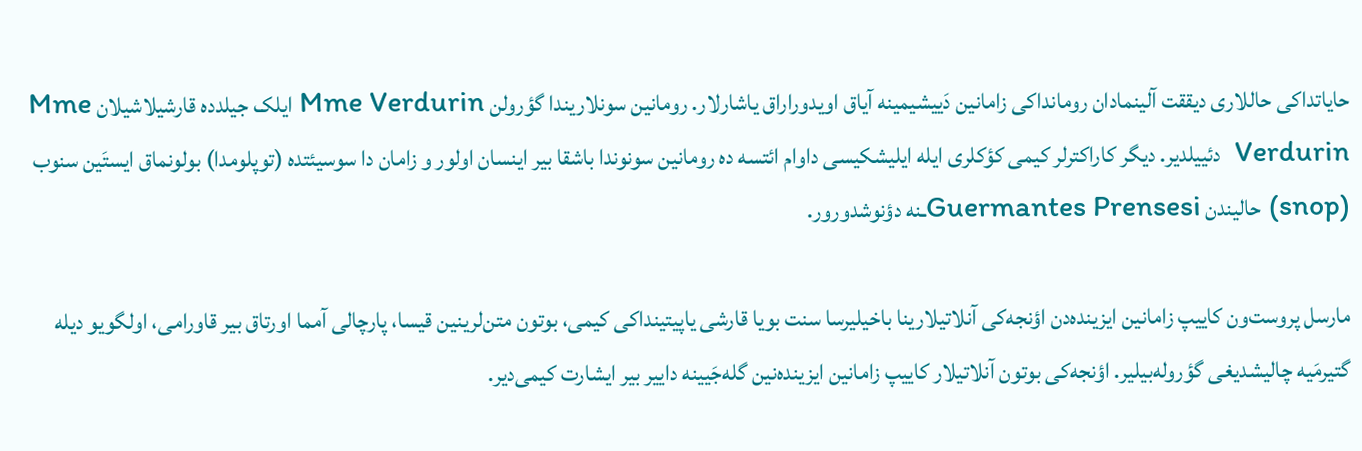حایاتداکی حاللاری دیققت آلینمادان رومانداکی زامانین دَییشیمینه آیاق اویدوراراق یاشارلار. رومانین سونلاریندا گؤرولن Mme Verdurin ایلک جیلدده قارشیلاشیلان Mme Verdurin  دئییلدیر. دیگر کاراکترلر کیمی کؤکلری ایله ایلیشکیسی داوام ائتسه ده رومانین سونوندا باشقا بیر اینسان اولور و زامان دا سوسیئتده (توپلومدا) بولونماق ایستَین سنوب (snop) حالیندن Guermantes Prensesiـنه دؤنوشدورور.

مارسل پروست‌ون کاییپ زامانین ایزینده‌دن اؤنجه‌کی آنلاتیلارینا باخیلیرسا سنت بویا قارشی یاپیتینداکی کیمی، بوتون متن‌لرینین قیسا، پارچالی آمما اورتاق بیر قاورامی، اولگویو دیله گتیرمَیه چالیشدیغی گؤروله‌بیلیر. اؤنجه‌کی بوتون آنلاتیلار کاییپ زامانین ایزینده‌نین گله‌جَیینه داییر بیر ایشارت کیمی‌دیر.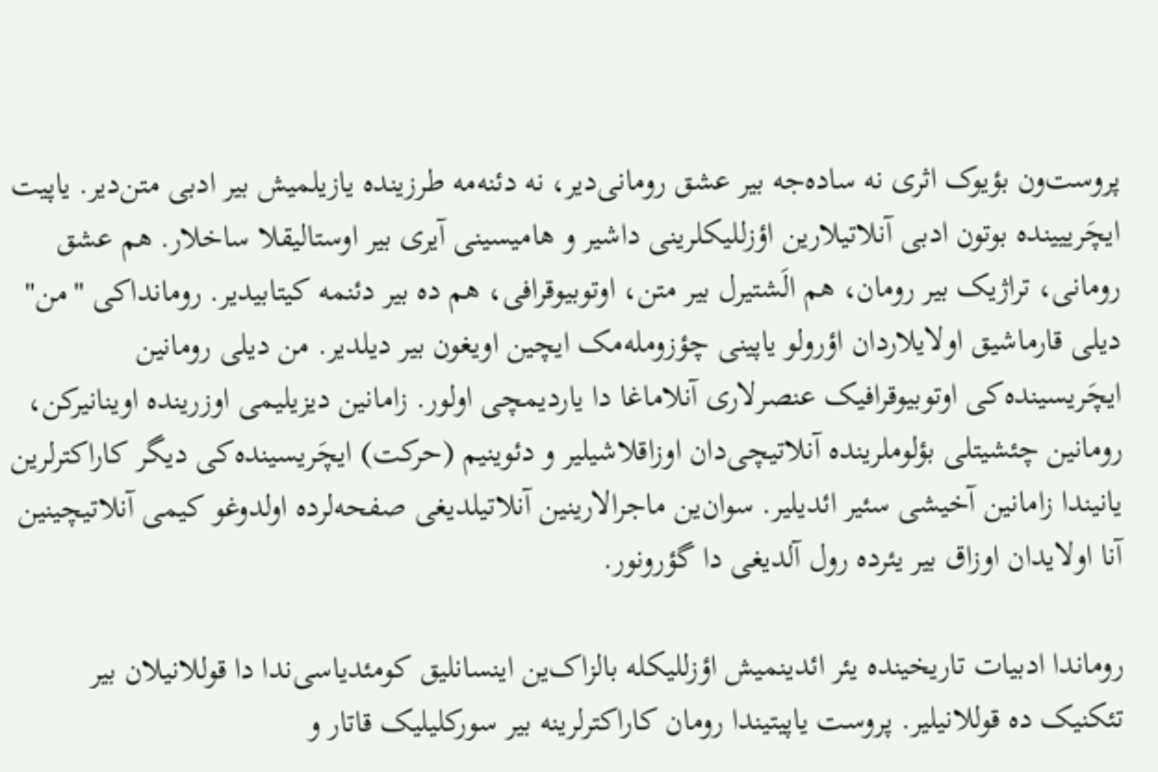پروست‌ون بؤیوک اثری نه ساده‌جه بیر عشق رومانی‌دیر، نه دئنه‌مه طرزینده یازیلمیش بیر ادبی متن‌دیر. یاپیت ایچَرییینده بوتون ادبی آنلاتیلارین اؤزللیکلرینی داشیر و هامیسینی آیری بیر اوستالیقلا ساخلار. هم عشق رومانی، تراژیک بیر رومان، هم الَشتیرل بیر متن، اوتوبیوقرافی، هم ده بیر دئنمه کیتابیدیر. رومانداکی "من" دیلی قارماشیق اولایلاردان اؤرولو یاپینی چؤزومله‌مک ایچین اویغون بیر دیلدیر. من دیلی رومانین ایچَریسینده‌کی اوتوبیوقرافیک عنصرلاری آنلاماغا دا یاردیمچی اولور. زامانین دیزیلیمی اوزرینده اوینانیرکن، رومانین چئشیتلی بؤلوملرینده آنلاتیچی‌دان اوزاقلاشیلیر و دئوینیم (حرکت) ایچَریسینده‌کی دیگر کاراکترلرین یانیندا زامانین آخیشی سئیر ائدیلیر. سوان‌ین ماجرالارینین آنلاتیلدیغی صفحه‌لرده اولدوغو کیمی آنلاتیچینین آنا اولایدان اوزاق بیر یئرده رول آلدیغی دا گؤرونور.

روماندا ادبیات تاریخینده یئر ائدینمیش اؤزللیکله بالزاک‌ین اینسانلیق کومئدیاسی‌ندا دا قوللانیلان بیر تئکنیک ده قوللانیلیر. پروست یاپیتیندا رومان کاراکترلرینه بیر سورکلیلیک قاتار و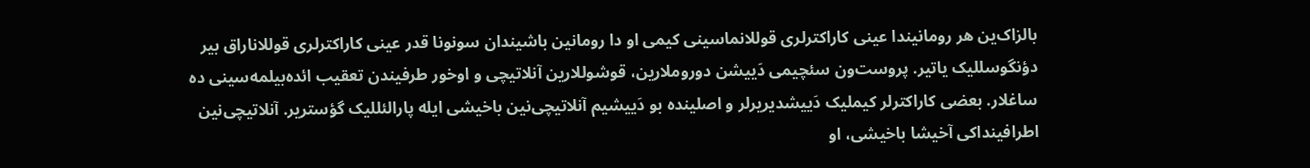بالزاک‌ین هر رومانیندا عینی کاراکترلری قوللانماسینی کیمی او دا رومانین باشیندان سونونا قدر عینی کاراکترلری قوللاناراق بیر دؤنگوسللیک یاتیر. پروست‌ون سئچیمی دَییشن دوروملارین، قوشوللارین آنلاتیچی و اوخور طرفیندن تعقیب ائده‌بیلمه‌سینی ده ساغلار. بعضی کاراکترلر کیملیک دَییشدیریرلر و اصلینده بو دَییشیم آنلاتیچی‌نین باخیشی ایله پارالئللیک گؤستریر. آنلاتیچی‌نین اطرافینداکی آخیشا باخیشی، او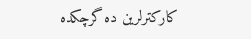کارکترلرین ده گرچکده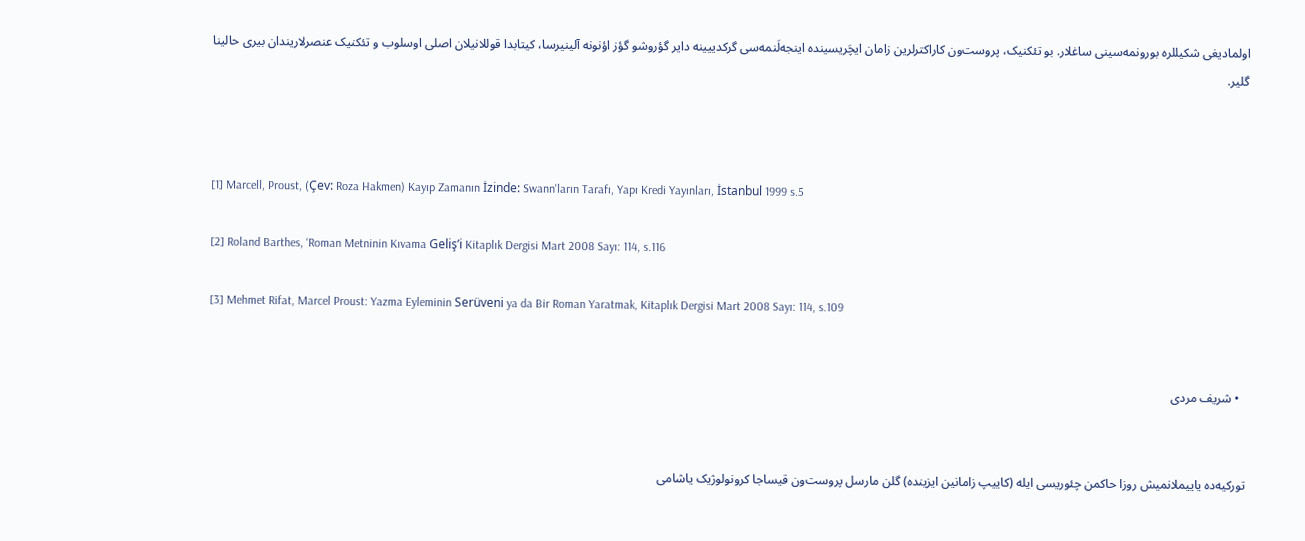اولمادیغی شکیللره بورونمه‌سینی ساغلار. بو تئکنیک، پروست‌ون کاراکترلرین زامان ایچَریسینده اینجه‌لَنمه‌سی گرکدییینه دایر گؤروشو گؤز اؤنونه آلینیرسا، کیتابدا قوللانیلان اصلی اوسلوب و تئکنیک عنصرلاریندان بیری حالینا گلیر.



[1] Marcell, Proust, (Çev: Roza Hakmen) Kayıp Zamanın İzinde: Swann'ların Tarafı, Yapı Kredi Yayınları, İstanbul 1999 s.5

[2] Roland Barthes, ‘Roman Metninin Kıvama Geliş’i Kitaplık Dergisi Mart 2008 Sayı: 114, s.116

[3] Mehmet Rifat, Marcel Proust: Yazma Eyleminin Serüveni ya da Bir Roman Yaratmak, Kitaplık Dergisi Mart 2008 Sayı: 114, s.109


  • شریف مردی


تورکیه‌ده یاییملانمیش روزا حاکمن چئوریسی ایله (کاییپ زامانین ایزینده) گلن مارسل پروست‌ون قیساجا کرونولوژیک یاشامی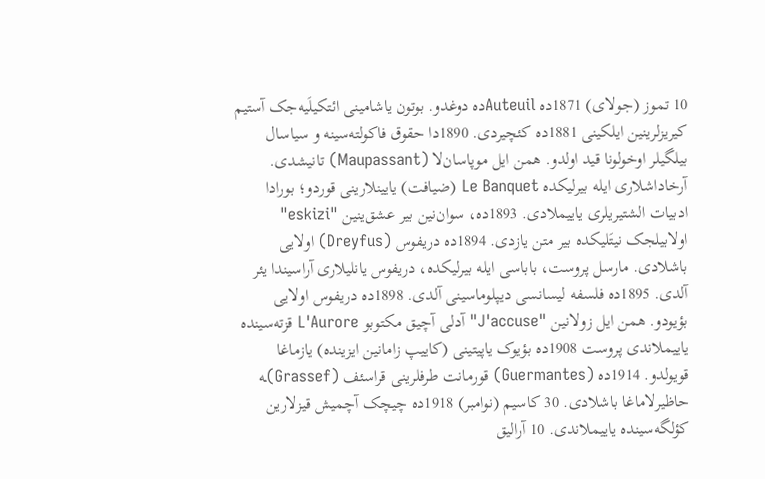10 تموز (جولای) 1871ده Auteuilده دوغدو. بوتون یاشامینی ائتکیلَیه‌جک آستیم کیریزلرینین ایلکینی 1881ده کئچیردی. 1890دا حقوق فاکولته‌سینه و سیاسال بیلگیلر اوخولونا قید اولدو. همن ایل موپاسان‌لا (Maupassant) تانیشدی. آرخاداشلاری ایله بیرلیکده Le Banquet (ضیافت) یایینلارینی قوردو؛ بورادا ادبیات الشتیریلری یاییملادی. 1893ده، سوان‌نین بیر عشق‌ینین "eskizi" اولابیلجک نیتَلیکده بیر متن یازدی. 1894ده دریفوس (Dreyfus) اولایی باشلادی. مارسل پروست، باباسی ایله بیرلیکده، دریفوس یانلیلاری آراسیندا یئر آلدی. 1895ده فلسفه لیسانسی دیپلوماسینی آلدی. 1898ده دریفوس اولایی بؤیودو. همن ایل زولانین "J'accuse" آدلی آچیق مکتوبو L'Aurore قزته‌سینده یاییملاندی پروست 1908ده بؤیوک یاپیتینی (کاییپ زامانین ایزینده) یازماغا قویولدو. 1914ده (Guermantes) قورمانت طرفلرینی قراسئف (Grassef)ـه حاظیرلاماغا باشلادی. 30 کاسیم (نوامبر) 1918ده چیچک آچمیش قیزلارین کؤلگه‌سینده یاییملاندی. 10 آرالیق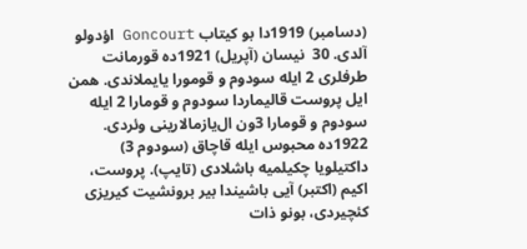(دسامبر) 1919دا بو کیتاب Goncourt اؤدولو آلدی. 30  نیسان (آپریل) 1921ده قورمانت طرفلری 2 ایله سودوم و قومورا یایملاندی. همن ایل پروست قالیماردا سودوم و قومارا 2 ایله سودوم و قومارا 3ون ال‌یازمالارینی وئردی. 1922ده محبوس ایله قاچاق (سودوم 3) داکتیلویا چکیلمیه باشلادی (تایپ). پروست، اکیم (اکتبر) آیی باشیندا بیر برونشیت کیریزی کئچیردی، بونو ذات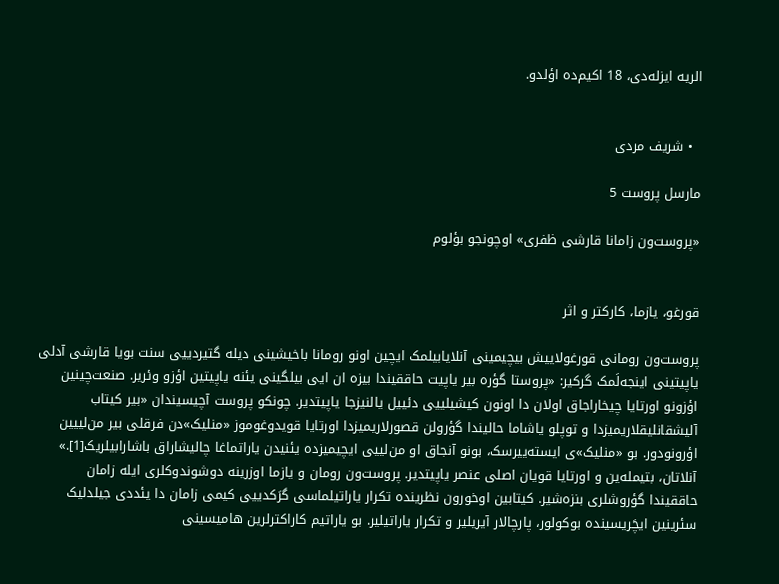الریه ایزله‌دی، 18 اکیم‌ده اؤلدو.


  • شریف مردی

مارسل پروست 5

«پروست‌ون زامانا قارشی ظفری» اوچونجو بؤلوم


قورغو، یازما، کارکتر و اثر

پروست‌ون رومانی قورغولاییش بیچیمینی آنلایابیلمک ایچین اونو رومانا باخیشینی دیله گتیردییی سنت بویا قارشی آدلی یاپیتینی اینجه‌لَمک گرکیر: «پروستا گؤره بیر یاپیت حاققیندا بیزه ان ایی بیلگینی یئنه یاپیتین اؤزو وئریر. صنعت‌چینین اؤزونو اورتایا چیخاراجاق اولان دا اونون کیشیلییی دئییل یالنیزجا یاپیتدیر. چونکو پروست آچیسیندان «بیر کیتاب آلیشقانلیقلاریمیزدا و توپلو یاشاما حالیندا گؤرولن قصورلاریمیزدا اورتایا قویدوغوموز «منلیک»دن فرقلی بیر من‌لییین اؤرونودور. بو «منلیک»ی ایسته‌ییرسک، بونو آنجاق او من‌لییی ایچیمیزده یئنیدن یاراتماغا چالیشاراق باشارابیلریک[1].» آنلاتان، بتیمله‌ین و اورتایا قویان اصلی عنصر یاپیتدیر. پروست‌ون رومان و یازما اوزرینه دوشوندوکلری ایله زامان حاققیندا گؤروشلری بنزه‌شیر. کیتابین اوخورون نظرینده تکرار یاراتیلماسی گرَکدییی کیمی زامان دا یئددی جیلدلیک سئرینین ایچَریسینده بوکولور، پارچالار آیریلیر و تکرار یاراتیلیر. بو یاراتیم کاراکترلرین هامیسینی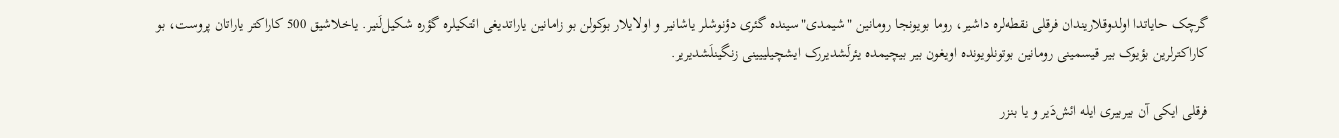گرچک حایاتدا اولدوقلاریندان فرقلی نقطه‌لره داشیر، روما بویونجا رومانین "شیمدی"سینده گئری دؤنوشلر یاشانیر و اولایلار بوکولن بو زامانین یاراتدیغی ائتکیلره گؤره شکیل‌لَنیر. یاخلاشیق 500 کاراکتر یاراتان پروست، بو کاراکترلرین بؤیوک بیر قیسمینی رومانین بوتونلویونده اویغون بیر بیچیمده یئرلَشدیررک ایشچیلییینی زنگینلَشدیریر.

فرقلی ایکی آن بیربیری ایله ائش‌دَیر و یا بنزر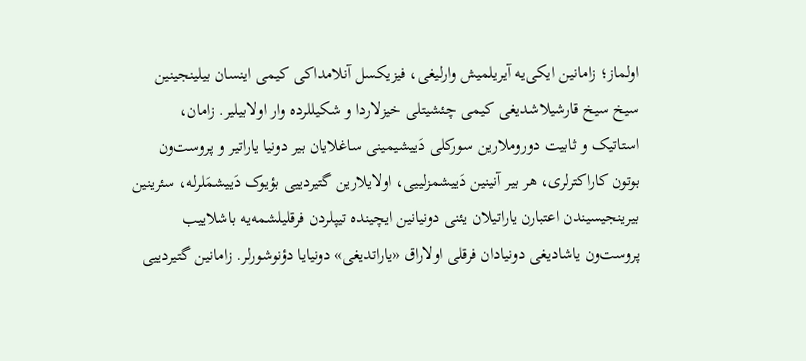اولماز؛ زامانین ایکی‌یه آیریلمیش وارلیغی، فیزیکسل آنلامداکی کیمی اینسان بیلینجینین سیخ سیخ قارشیلاشدیغی کیمی چئشیتلی خیزلاردا و شکیللرده وار اولابیلیر. زامان، استاتیک و ثابیت دوروملارین سورکلی دَییشیمینی ساغلایان بیر دونیا یاراتیر و پروست‌ون بوتون کاراکترلری، هر بیر آنینین دَییشمزلییی، اولایلارین گتیردییی بؤیوک دَییشمَلرله، سئرینین بیرینجیسیندن اعتبارن یاراتیلان یئنی دونیانین ایچینده تیپلردن فرقلیلشمه‌یه باشلاییب پروست‌ون یاشادیغی دونیادان فرقلی اولاراق «یاراتدیغی» دونیایا دؤنوشورلر. زامانین گتیردییی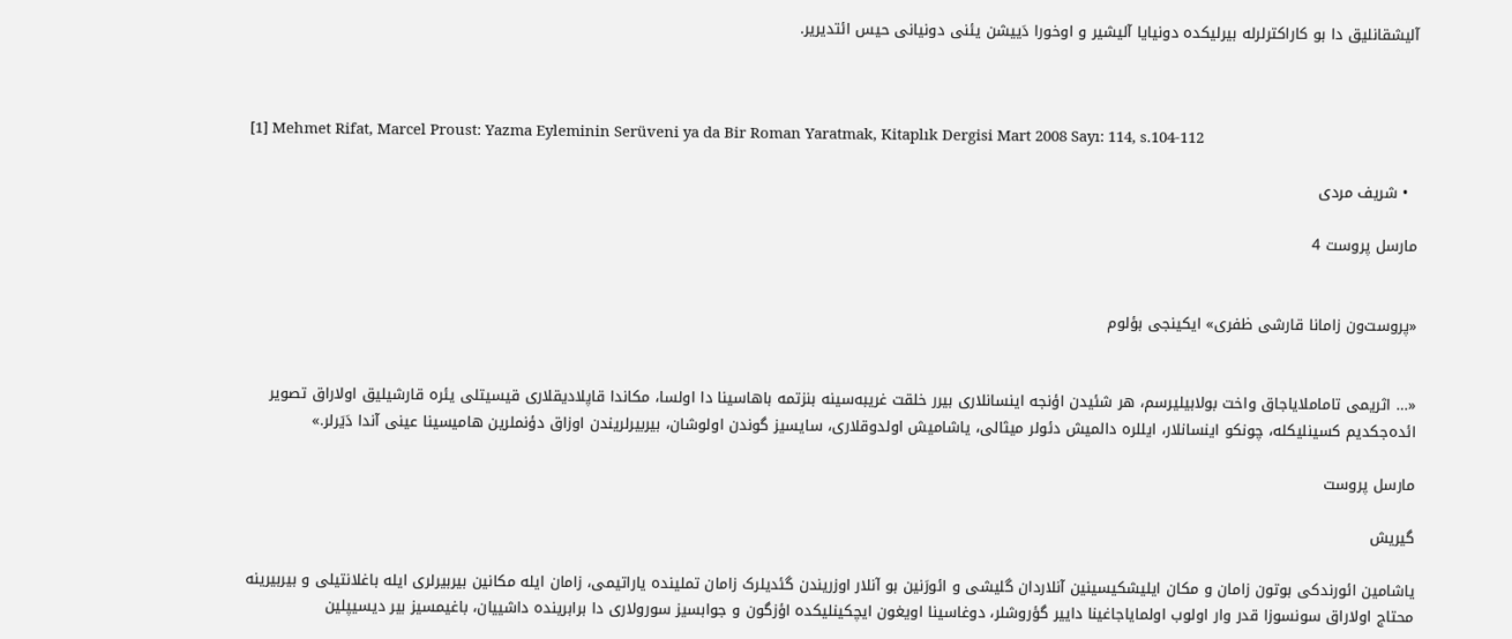آلیشقانلیق دا بو کاراکترلرله بیرلیکده دونیایا آلیشیر و اوخورا دَییشن یئنی دونیانی حیس ائتدیریر.



[1] Mehmet Rifat, Marcel Proust: Yazma Eyleminin Serüveni ya da Bir Roman Yaratmak, Kitaplık Dergisi Mart 2008 Sayı: 114, s.104-112

  • شریف مردی

مارسل پروست 4


«پروست‌ون زامانا قارشی ظفری» ایکینجی بؤلوم


«... اثریمی تاماملایاجاق واخت بولابیلیرسم، هر شئیدن اؤنجه اینسانلاری بیرر خلقت غریبه‌سینه بنزتمه باهاسینا دا اولسا، مکاندا قاپلادیقلاری قیسیتلی یئره قارشیلیق اولاراق تصویر ائده‌جکدیم کسینلیکله، چونکو اینسانلار، ایللره دالمیش دئولر میثالی، یاشامیش اولدوقلاری، سایسیز گوندن اولوشان، بیربیرلریندن اوزاق دؤنملرین هامیسینا عینی آندا دَیَرلر.»

مارسل پروست

گیریش

یاشامین ائورندکی بوتون زامان و مکان ایلیشکیسینین آنلاردان گلیشی و ائورَنین بو آنلار اوزریندن گئدیلرک زامان تملینده یاراتیمی، زامان ایله مکانین بیربیرلری ایله باغلانتیلی و بیربیرینه محتاج اولاراق سونسوزا قدر وار اولوب اولمایاجاغینا داییر گؤروشلر، دوغاسینا اویغون ایچکینلیکده اؤزگون و جوابسیز سورولاری دا برابرینده داشییان، باغیمسیز بیر دیسیپلین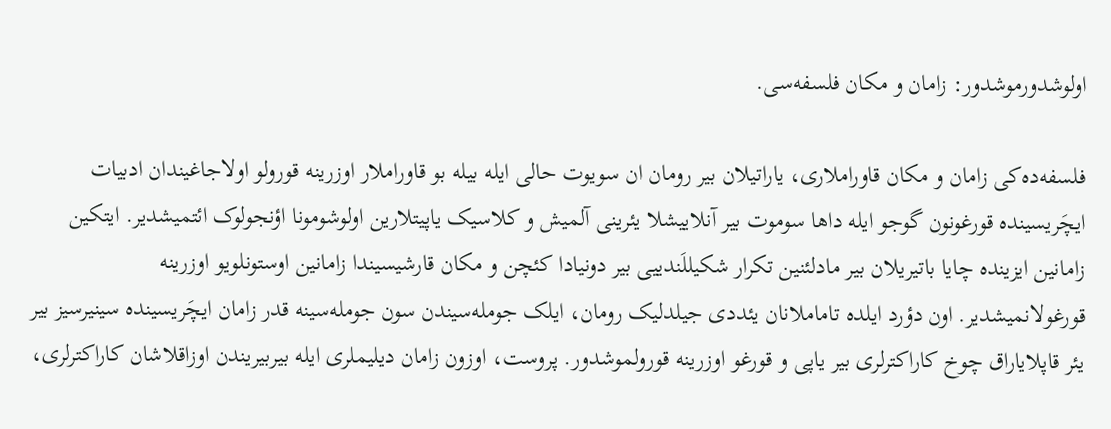اولوشدورموشدور: زامان و مکان فلسفه‌سی.

فلسفه‌ده‌کی زامان و مکان قاوراملاری، یاراتیلان بیر رومان ان سویوت حالی ایله بیله بو قاوراملار اوزرینه قورولو اولاجاغیندان ادبیات ایچَریسینده قورغونون گوجو ایله داها سوموت بیر آنلاییشلا یئرینی آلمیش و کلاسیک یاپیتلارین اولوشومونا اؤنجولوک ائتمیشدیر. ایتکین زامانین ایزینده چایا باتیریلان بیر مادلئنین تکرار شکیللَندییی بیر دونیادا کئچن و مکان قارشیسیندا زامانین اوستونلویو اوزرینه قورغولانمیشدیر. اون دؤرد ایلده تاماملانان یئددی جیلدلیک رومان، ایلک جومله‌سیندن سون جومله‌سینه قدر زامان ایچَریسینده سینیرسیز بیر یئر قاپلایاراق چوخ کاراکترلری بیر یاپی و قورغو اوزرینه قورولموشدور. پروست، اوزون زامان دیلیملری ایله بیربیریندن اوزاقلاشان کاراکترلری،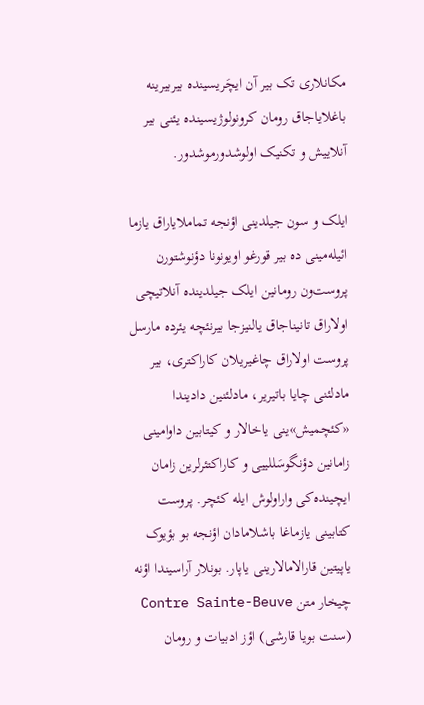مکانلاری تک بیر آن ایچَریسینده بیربیرینه باغلایاجاق رومان کرونولوژیسینده یئنی بیر آنلاییش و تکنیک اولوشدورموشدور.

ایلک و سون جیلدینی اؤنجه تماملایاراق یازما ائیله‌مینی ده بیر قورغو اویونونا دؤنوشتورن پروست‌ون رومانین ایلک جیلدینده آنلاتیچی اولاراق تانیناجاق یالنیزجا بیرنئچه یئرده مارسل پروست اولاراق چاغیریلان کاراکتری، بیر مادلئنی چایا باتیریر، مادلئنین دادیندا «کئچمیش»ینی یاخالار و کیتابین داوامینی زامانین دؤنگوسَللییی و کاراکتئرلرین زامان ایچینده‌کی واراولوش ایله کئچر. پروست کتابینی یازماغا باشلامادان اؤنجه بو بؤیوک یاپیتین قارالامالارینی یاپار. بونلار آراسیندا اؤنه چیخار متن Contre Sainte-Beuve (سنت بویا قارشی) اؤز ادبیات و رومان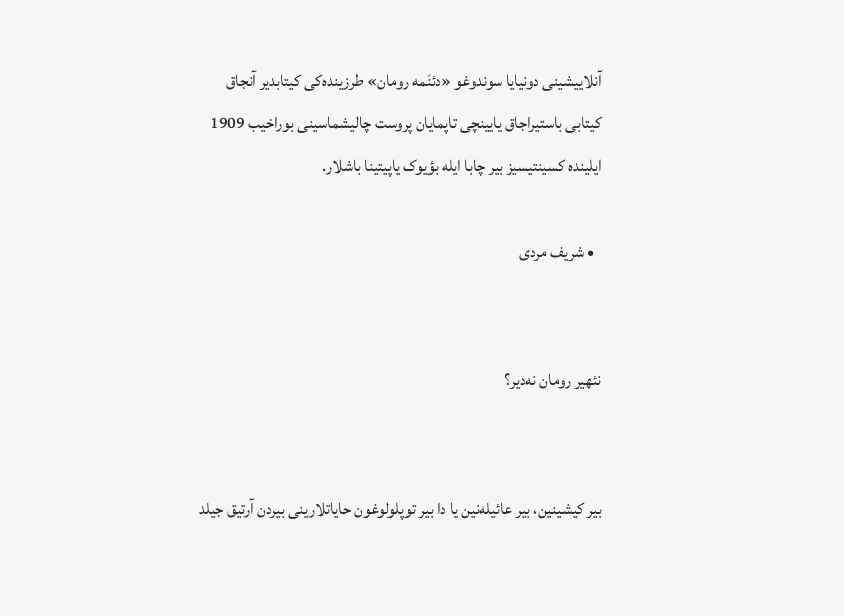آنلاییشینی دونیایا سوندوغو «دئنَمه رومان» طرزینده‌کی کیتابدیر آنجاق کیتابی باستیراجاق یایینچی تاپمایان پروست چالیشماسینی بوراخیب 1909 ایلینده کسینتیسیز بیر چابا ایله بؤیوک یاپیتینا باشلار.

  • شریف مردی


نئهیر رومان نه‌دیر؟


بیر کیشینین، بیر عائیله‌نین یا دا بیر توپلولوغون حایاتلارینی بیردن آرتیق جیلد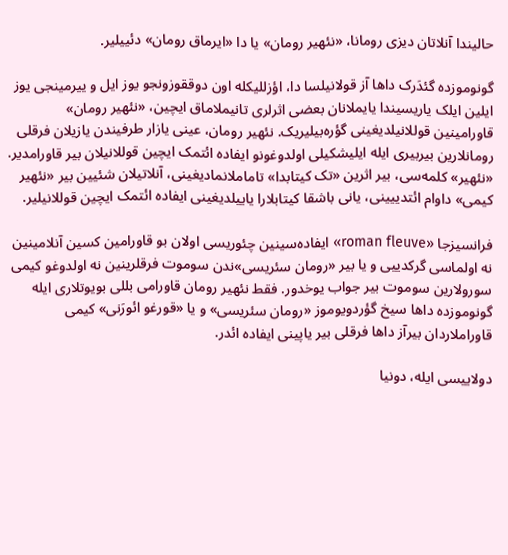حالیندا آنلاتان دیزی رومانا، «نئهیر رومان» یا دا «ایرماق رومان» دئییلیر.

گونوموزده گئدَرک داها آز قولانیلسا دا، اؤزللیکله اون دوققوزونجو یوز ایل و ییرمینجی یوز ایلین ایلک یاریسیندا یایملانان بعضی اثرلری تانیملاماق ایچین، «نئهیر رومان» قاورامینین قوللانیلدیغینی گؤره‌بیلیریک. نئهیر رومان، عینی یازار طرفیندن یازیلان فرقلی رومانلارین بیربیری ایله ایلیشکیلی اولدوغونو ایفاده ائتمک ایچین قوللانیلان بیر قاورامدیر. «نئهیر» کلمه‌سی، بیر اثرین «تک کیتابدا» تاماملانمادیغینی، آنلاتیلان شئیین بیر «نئهیر کیمی» داوام ائتدییینی، یانی باشقا کیتابلارا یاییلدیغینی ایفاده ائتمک ایچین قوللانیلیر.

فرانسیزجا «roman fleuve» ایفاده‌سینین چئوریسی اولان بو قاورامین کسین آنلامینین نه اولماسی گرکدییی و یا بیر «رومان سئریسی»ندن سوموت فرقلرینین نه اولدوغو کیمی سورولارین سوموت بیر جواب یوخدور. فقط نئهیر رومان قاورامی بللی بویوتلاری ایله گونوموزده داها سیخ گؤردویوموز «رومان سئریسی» و یا «قورغو ائورَنی» کیمی قاوراملاردان بیرآز داها فرقلی بیر یاپینی ایفاده ائدر.

دولاییسی ایله، دونیا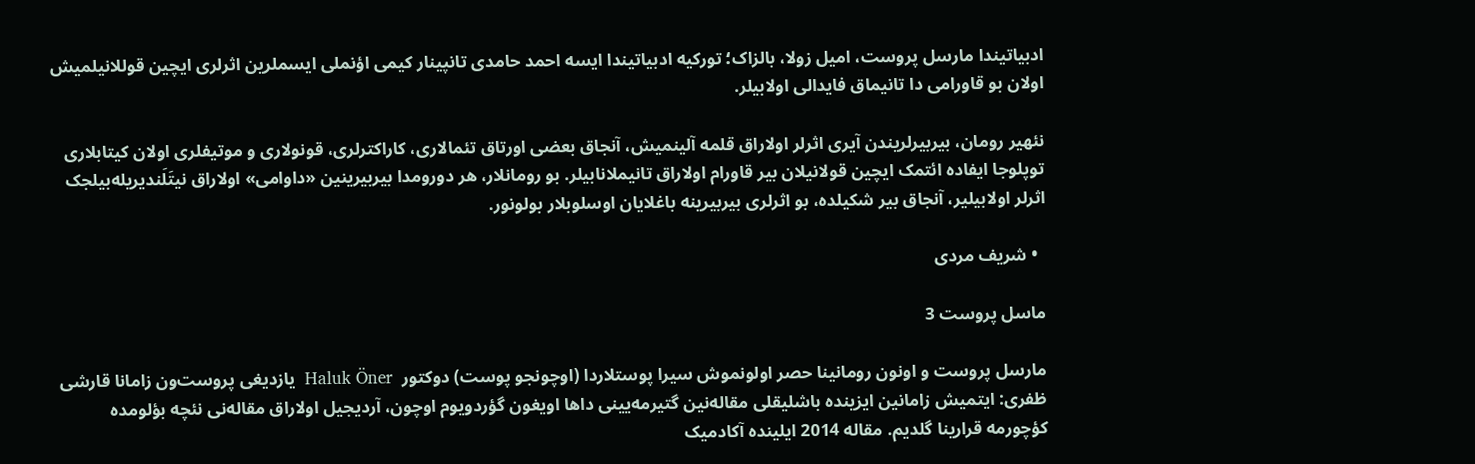ادبیاتیندا مارسل پروست، امیل زولا، بالزاک؛ تورکیه ادبیاتیندا ایسه احمد حامدی تانپینار کیمی اؤنملی ایسملرین اثرلری ایچین قوللانیلمیش اولان بو قاورامی دا تانیماق فایدالی اولابیلر.

نئهیر رومان، بیربیرلریندن آیری اثرلر اولاراق قلمه آلینمیش، آنجاق بعضی اورتاق تئمالاری، کاراکترلری، قونولاری و موتیفلری اولان کیتابلاری توپلوجا ایفاده ائتمک ایچین قولانیلان بیر قاورام اولاراق تانیملانابیلر. بو رومانلار، هر دورومدا بیربیرینین «داوامی» اولاراق نیتَلَندیریله‌بیلجک اثرلر اولابیلیر، آنجاق بیر شکیلده، بو اثرلری بیربیرینه باغلایان اوسلوبلار بولونور.

  • شریف مردی

ماسل پروست 3

مارسل پروست و اونون رومانینا حصر اولونموش سیرا پوستلاردا (اوچونجو پوست) دوکتور  Haluk Öner  یازدیغی پروست‌ون زامانا قارشی ظفری: ایتمیش زامانین ایزینده باشلیقلی مقاله‌نین گتیرمه‌یینی داها اویغون گؤردویوم اوچون، آردیجیل اولاراق مقاله‌نی نئچه بؤلومده کؤچورمه قرارینا گلدیم. مقاله 2014 ایلینده آکادمیک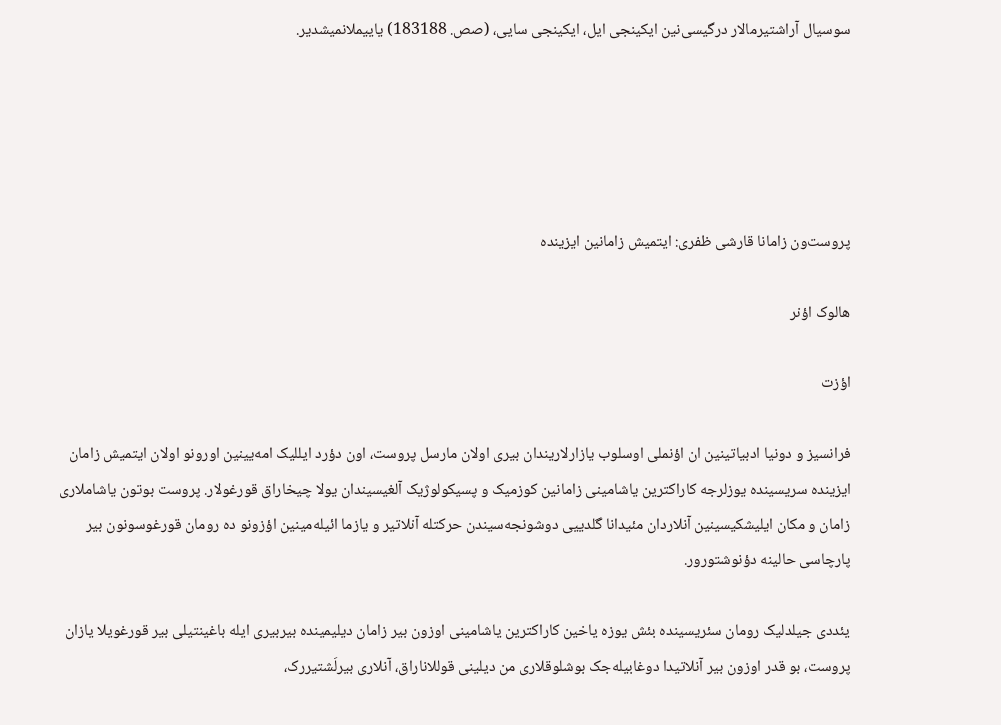سوسیال آراشتیرمالار درگیسی‌نین ایکینجی ایل، ایکینجی سایی، (صص. 183188) یاییملانمیشدیر.





پروست‌ون زامانا قارشی ظفری: ایتمیش زامانین ایزینده

هالوک اؤنر

اؤزت

فرانسیز و دونیا ادبیاتینین ان اؤنملی اوسلوب یازارلاریندان بیری اولان مارسل پروست، اون دؤرد ایللیک امه‌یینین اورونو اولان ایتمیش زامان ایزینده سریسینده یوزلرجه کاراکترین یاشامینی زامانین کوزمیک و پسیکولوژیک آلغیسیندان یولا چیخاراق قورغولار. پروست بوتون یاشاملاری زامان و مکان ایلیشکیسینین آنلاردان مئیدانا گلدییی دوشونجه‌سیندن حرکتله آنلاتیر و یازما ائیله‌مینین اؤزونو ده رومان قورغوسونون بیر پارچاسی حالینه دؤنوشتورور.

یئددی جیلدلیک رومان سئریسینده بئش یوزه یاخین کاراکترین یاشامینی اوزون بیر زامان دیلیمینده بیربیری ایله باغینتیلی بیر قورغویلا یازان پروست، بو قدر اوزون بیر آنلاتیدا دوغابیله‌جک بوشلوقلاری من دیلینی قوللاناراق، آنلاری بیرلَشتیررک،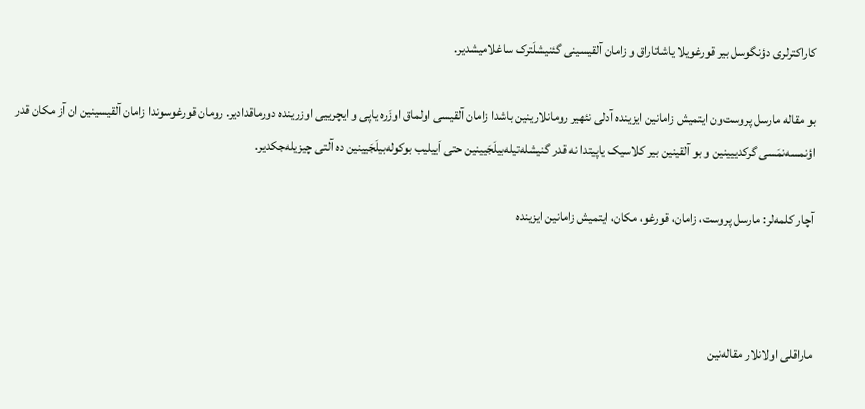کاراکترلری دؤنگوسل بیر قورغویلا یاشاتاراق و زامان آلقیسینی گئنیشلَترک ساغلامیشدیر.

بو مقاله مارسل پروست‌ون ایتمیش زامانین ایزینده آدلی نئهیر رومانلارینین باشدا زامان آلقیسی اولماق اوزَره یاپی و ایچرییی اوزرینده دورماقدادیر. رومان قورغوسوندا زامان آلقیسینین ان آز مکان قدر اؤنمسه‌نمَسی گرکدییینین و بو آلقینین بیر کلاسیک یاپیتدا نه قدر گنیشله‌تیله‌بیلَجَیینین حتی اَییلیب بوکوله‌بیلَجَیینین ده آلتی چیزیله‌جکدیر.

آچار کلمه‌لر: مارسل پروست، زامان، قورغو، مکان، ایتمیش زامانین ایزینده



ماراقلی اولانلار مقاله‌نین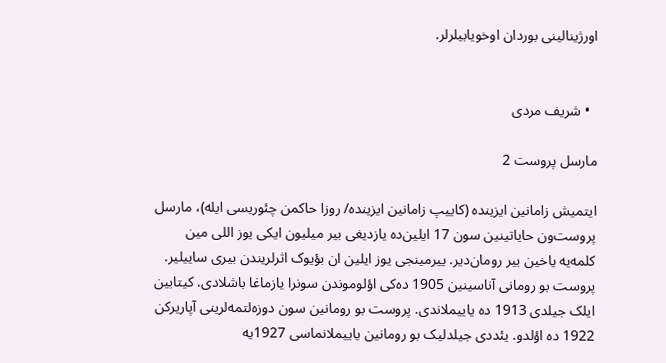اورژینالینی بوردان اوخویابیلرلر.


  • شریف مردی

مارسل پروست 2

ایتمیش زامانین ایزینده (کاییپ زامانین ایزینده/ روزا حاکمن چئوریسی ایله)، مارسل پروست‌ون حایاتینین سون 17 ایلین‌ده یازدیغی بیر میلیون ایکی یوز اللی مین کلمه‌یه یاخین بیر رومان‌دیر. ییرمینجی یوز ایلین ان بؤیوک اثرلریندن بیری ساییلیر. پروست بو رومانی آناسینین 1905 ده‌کی اؤلوموندن سونرا یازماغا باشلادی. کیتابین ایلک جیلدی 1913 ده یاییملاندی. پروست بو رومانین سون دوزه‌لتمه‌لرینی آپاریرکن 1922 ده اؤلدو. یئددی جیلدلیک بو رومانین یاییملانماسی 1927یه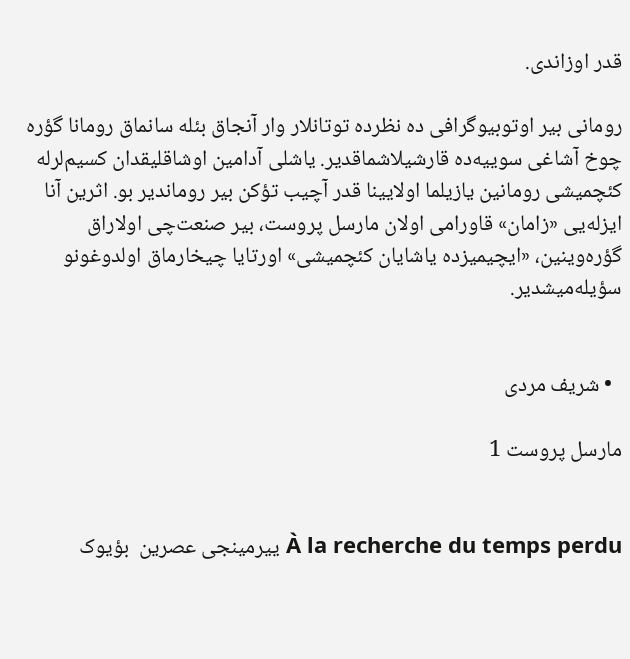قدر اوزاندی.

رومانی بیر اوتوبیوگرافی ده نظرده توتانلار وار آنجاق بئله سانماق رومانا گؤره چوخ آشاغی سوییه‌ده قارشیلاشماقدیر. یاشلی آدامین اوشاقلیقدان کسیم‌لرله کئچمیشی رومانین یازیلما اولایینا قدر آچیب تؤکن بیر روماندیر بو. اثرین آنا ایزله‌یی «زامان» قاورامی اولان مارسل پروست، بیر صنعت‌چی اولاراق  گؤره‌وینین، «ایچیمیزده یاشایان کئچمیشی» اورتایا چیخارماق اولدوغونو سؤیله‌میشدیر.


  • شریف مردی

مارسل پروست 1


À la recherche du temps perdu ییرمینجی عصرین  بؤیوک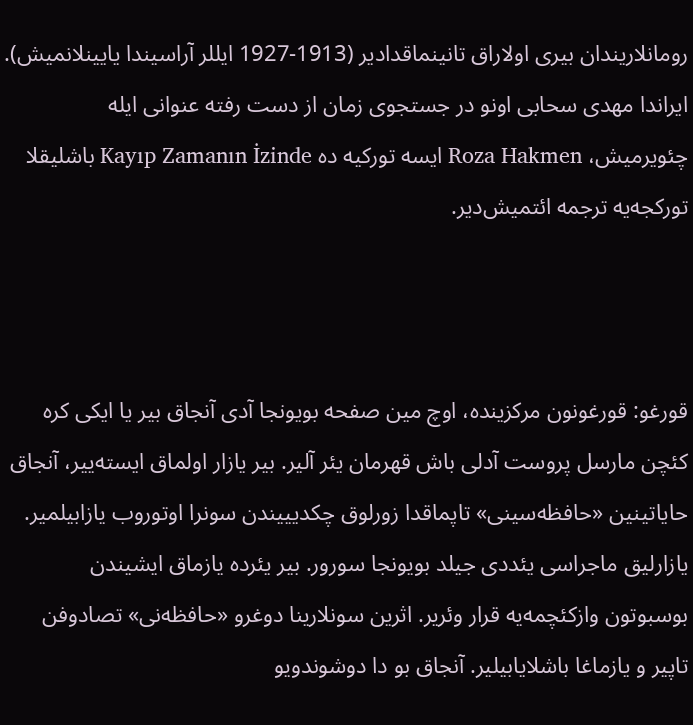رومانلاریندان بیری اولاراق تانینماقدادیر (1913-1927 ایللر آراسیندا یایینلانمیش). ایراندا مهدی سحابی اونو در جستجوی زمان از دست رفته عنوانی ایله چئویرمیش، Roza Hakmen ایسه تورکیه ده Kayıp Zamanın İzinde باشلیقلا تورکجه‌یه ترجمه ائتمیش‌دیر.



قورغو: قورغونون مرکزینده، اوچ مین صفحه بویونجا آدی آنجاق بیر یا ایکی کره کئچن مارسل پروست آدلی باش قهرمان یئر آلیر. بیر یازار اولماق ایسته‌ییر، آنجاق حایاتینین «حافظه‌سینی» تاپماقدا زورلوق چکدیییندن سونرا اوتوروب یازابیلمیر. یازارلیق ماجراسی یئددی جیلد بویونجا سورور. بیر یئرده یازماق ایشیندن بوسبوتون وازکئچمه‌یه قرار وئریر. اثرین سونلارینا دوغرو «حافظه‌نی» تصادوفن تاپیر و یازماغا باشلایابیلیر. آنجاق بو دا دوشوندویو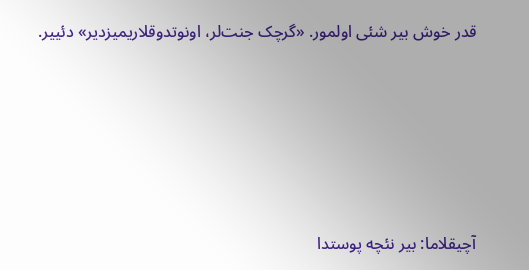قدر خوش بیر شئی اولمور. «گرچک جنت‌لر، اونوتدوقلاریمیزدیر» دئییر.





آچیقلاما: بیر نئچه پوستدا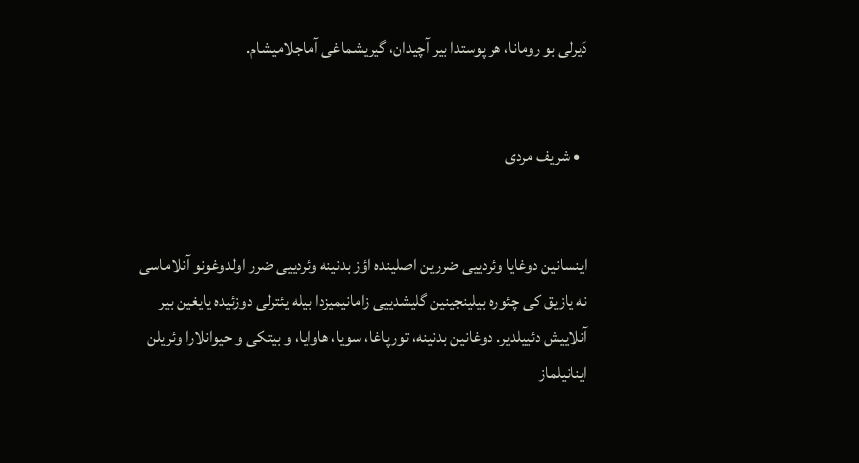دَیرلی بو رومانا، هر پوستدا بیر آچیدان، گیریشماغی آماجلامیشام.


  • شریف مردی


اینسانین دوغایا وئردییی ضررین اصلینده اؤز بدنینه وئردییی ضرر اولدوغونو آنلاماسی نه یازیق کی چئوره بیلینجینین گلیشدییی زامانیمیزدا بیله یئترلی دوزئیده یایغین بیر آنلاییش دئییلدیر. دوغانین بدنینه، تورپاغا، سویا، هاوایا، و بیتکی و حیوانلارا وئریلن اینانیلماز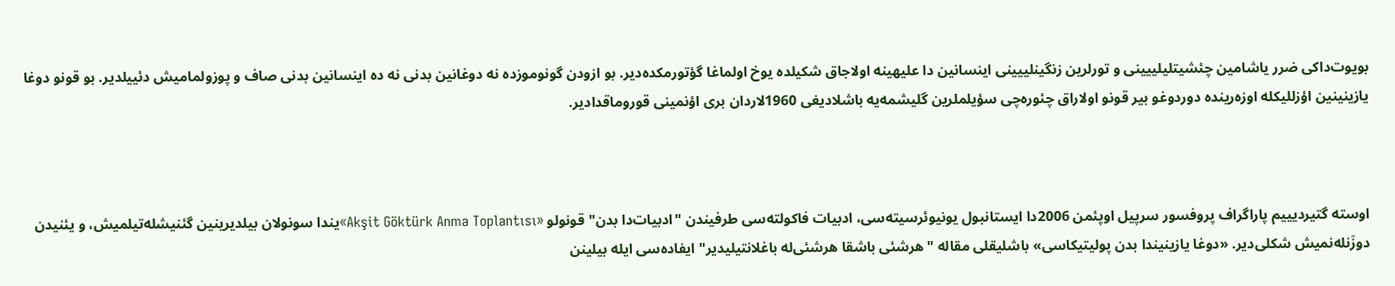بویوت‌داکی ضرر یاشامین چئشیتلیلییینی و تورلرین زنگینلییینی اینسانین دا علیهینه اولاجاق شکیلده یوخ اولماغا گؤتورمکده‌دیر. بو ازودن گونوموزده نه دوغانین بدنی نه ده اینسانین بدنی صاف و پوزولمامیش دئییلدیر. بو قونو دوغا یازینینین اؤزللیکله اوزه‌رینده دوردوغو بیر قونو اولاراق چئوره‌چی سؤیلملرین گلیشمه‌یه باشلادیغی 1960لاردان بری اؤنمینی قوروماقدادیر.



اوسته گتیردیییم پاراگراف پروفسور سرپیل اوپئمن 2006دا ایستانبول یونیوئرسیته‌سی، ادبیات فاکولته‌سی طرفیندن "ادبیات‌دا بدن" قونولو «Akşit Göktürk Anma Toplantısı»یندا سونولان بیلدیرینین گئنیشله‌تیلمیش، و یئنیدن دوزَنله‌نمیش شکلی‌دیر. «دوغا یازینیندا بدن پولیتیکاسی» باشلیقلی مقاله "هرشئی باشقا هرشئی‌له باغلانتیلیدیر" ایفاده‌سی ایله بیلینن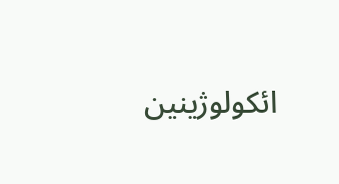ائکولوژینین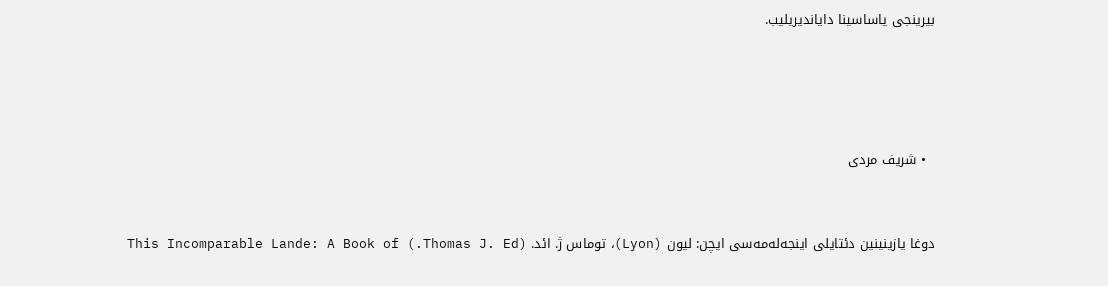بیرینجی یاساسینا دایاندیریلیب.




  • شریف مردی


دوغا یازینینین دئتایلی اینجه‌له‌مه‌سی ایچن: لیون (Lyon)، توماس ژ. ائد. (Thomas J. Ed.) This Incomparable Lande: A Book of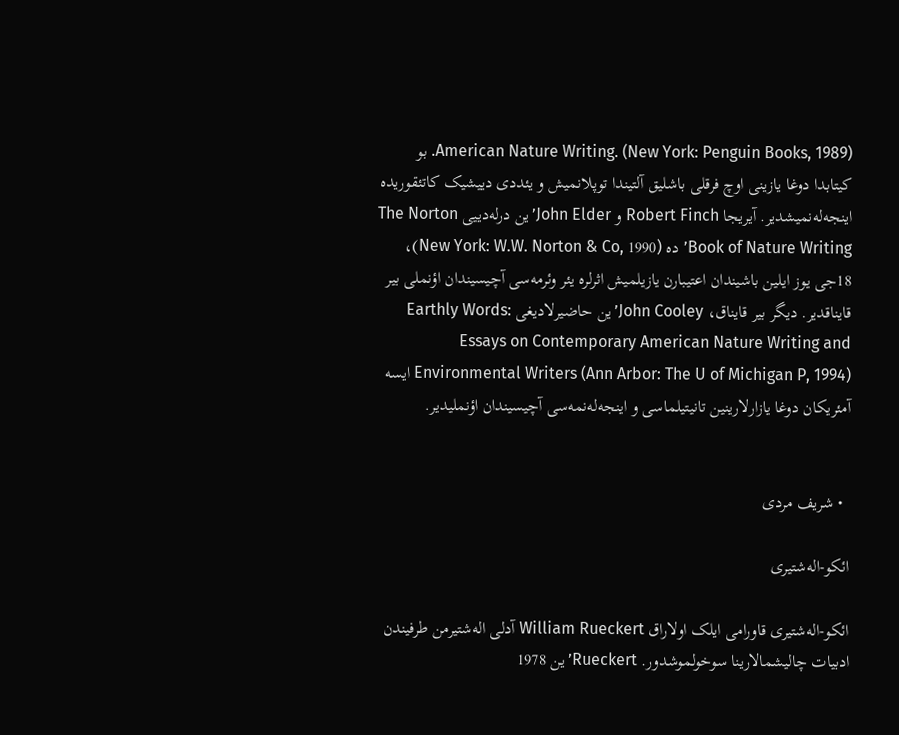American Nature Writing. (New York: Penguin Books, 1989). بو کیتابدا دوغا یازینی اوچ فرقلی باشلیق آلتیندا توپلانمیش و یئددی دییشیک کاتئقوریده اینجه‌له‌نمیشدیر. آیریجا Robert Finch و John Elder’ین درله‌دییی The Norton Book of Nature Writing’ده (New York: W.W. Norton & Co, 1990)، 18جی یوز ایلین باشیندان اعتیبارن یازیلمیش اثرلره یئر وئرمه‌سی آچیسیندان اؤنملی بیر قایناقدیر. دیگر بیر قایناق، John Cooley’ین حاضیرلادیغی Earthly Words: Essays on Contemporary American Nature Writing and Environmental Writers (Ann Arbor: The U of Michigan P, 1994) ایسه آمئریکان دوغا یازارلارینین تانیتیلماسی و اینجه‌له‌نمه‌سی آچیسیندان اؤنملیدیر.


  • شریف مردی

ائکو-اله‌شتیری

ائکو-اله‌شتیری قاورامی ایلک اولاراق William Rueckert آدلی اله‌شتیرمن طرفیندن ادبیات چالیشمالارینا سوخولموشدور. Rueckert’ین 1978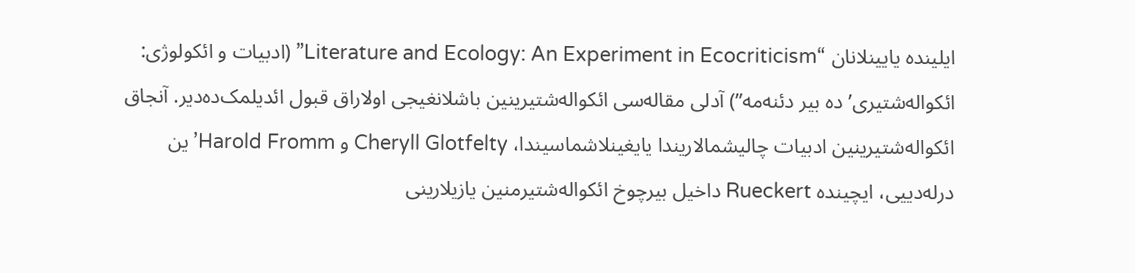ایلینده یایینلانان “Literature and Ecology: An Experiment in Ecocriticism” (ادبیات و ائکولوژی: ائکواله‌شتیری’ده بیر دئنه‌مه”) آدلی مقاله‌سی ائکواله‌شتیرینین باشلانغیجی اولاراق قبول ائدیلمک‌ده‌دیر. آنجاق ائکواله‌شتیرینین ادبیات چالیشمالاریندا یایغینلاشماسیندا، Cheryll Glotfelty و Harold Fromm’ین درله‌دییی، ایچینده Rueckert داخیل بیرچوخ ائکواله‌شتیرمنین یازیلارینی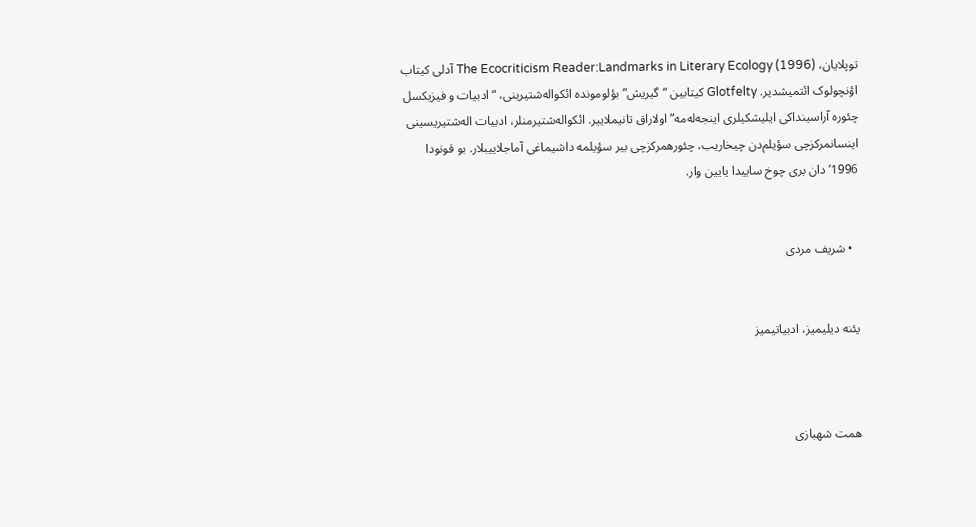توپلایان، The Ecocriticism Reader:Landmarks in Literary Ecology (1996) آدلی کیتاب اؤنچولوک ائتمیشدیر. Glotfelty کیتابین “گیریش” بؤلومونده ائکواله‌شتیرینی، “ادبیات و فیزیکسل چئوره آراسینداکی ایلیشکیلری اینجه‌له‌مه” اولاراق تانیملاییر. ائکواله‌شتیرمنلر، ادبیات اله‌شتیریسینی اینسانمرکزچی سؤیلم‌دن چیخاریب، چئورهمرکزچی بیر سؤیلمه داشیماغی آماجلاییبلار. بو قونودا 1996’دان بری چوخ ساییدا یایین وار.


  • شریف مردی


یئنه دیلیمیز، ادبیاتیمیز



همت شهبازی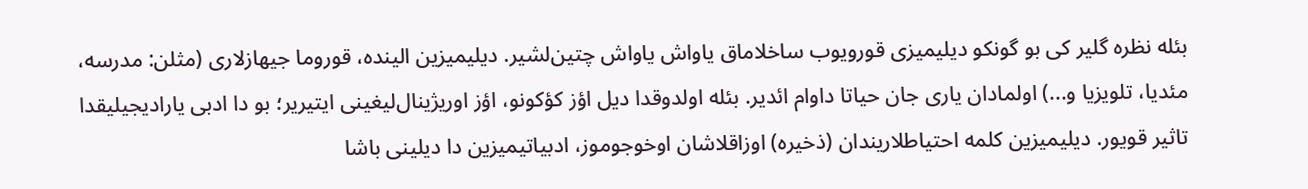بئله نظره گلیر کی بو گونکو دیلیمیزی قورویوب ساخلاماق یاواش یاواش چتین‌لشیر. دیلیمیزین الینده، قوروما جیهازلاری (مثلن: مدرسه، مئدیا، تلویزیا و...) اولمادان یاری جان حیاتا داوام ائدیر. بئله اولدوقدا دیل اؤز کؤکونو، اؤز اوریژینال‌لیغینی ایتیریر؛ بو دا ادبی یارادیجیلیقدا تاثیر قویور. دیلیمیزین کلمه احتیاطلاریندان (ذخیره) اوزاقلاشان اوخوجوموز، ادبیاتیمیزین دا دیلینی باشا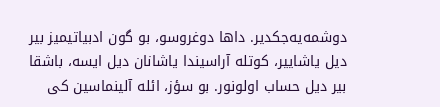دوشمه‌یه‌جکدیر. داها دوغروسو، بو گون ادبیاتیمیز بیر دیل یاشاییر، کوتله آراسیندا یاشانان دیل ایسه، باشقا بیر دیل حساب اولونور. بو سؤز، ائله آلینماسین کی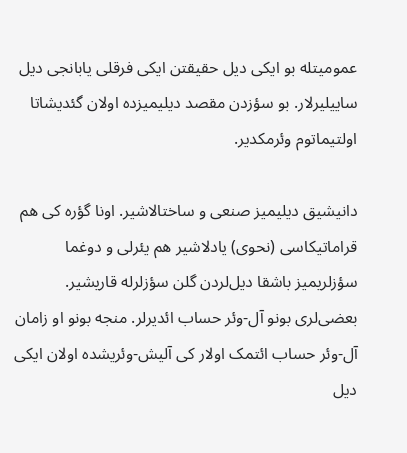عمومیتله بو ایکی دیل حقیقتن ایکی فرقلی یابانجی دیل ساییلیرلار. بو سؤزدن مقصد دیلیمیزده اولان گئدیشاتا اولتیماتوم وئرمکدیر.

دانیشیق دیلیمیز صنعی و ساختالاشیر. اونا گؤره کی هم قراماتیکاسی (نحوی) یادلاشیر هم یئرلی و دوغما سؤزلریمیز باشقا دیل‌لردن گلن سؤزلرله قاریشیر. بعضی‌لری بونو آل-وئر حساب ائدیرلر. منجه بونو او زامان آل-وئر حساب ائتمک اولار کی آلیش-وئریشده اولان ایکی دیل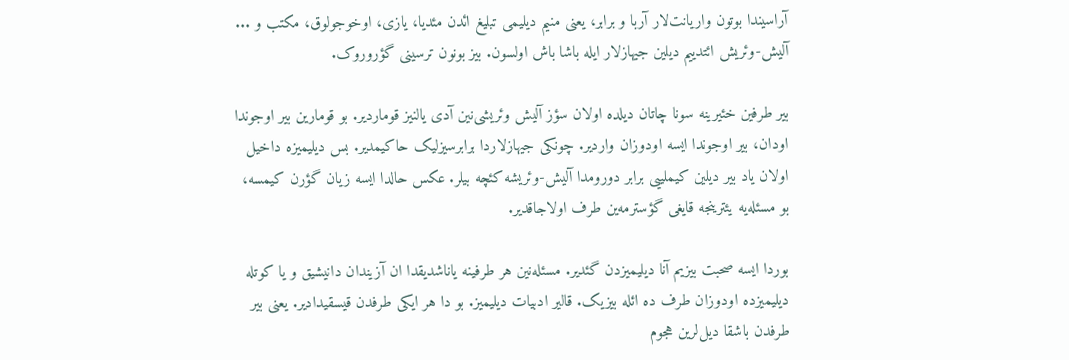آراسیندا بوتون واریانت‌لار آربا و برابر، یعنی منیم دیلیمی تبلیغ ائدن مئدیا، یازی، اوخوجولوق، مکتب و ... آلیش-وئریش‌ ائتدییم دیلین جیهازلار ایله باشا باش اولسون. بیز بونون ترسینی گؤروروک.

بیر طرفین خئیرینه سونا چاتان دیلده اولان سؤز آلیش وئریشی‌نین آدی یالنیز قوماردیر. بو قومارین بیر اوجوندا اودان، بیر اوجوندا ایسه اودوزان واردیر. چونکی جیهازلاردا برابرسیزلیک حاکیمدیر. بس دیلیمیزه داخیل اولان یاد بیر دیلین کیملییی برابر دورومدا آلیش-وئریشه کئچه بیلر. عکس حالدا ایسه زیان گؤرن کیمسه، بو مسئله‌یه یئترینجه قایغی گؤسترمه‌ین طرف اولاجاقدیر.

بوردا ایسه صحبت بیزیم آنا دیلیمیزدن گئدیر. مسئله‌نین هر طرفینه یاناشدیقدا ان آزیندان دانیشیق و یا کوتله دیلیمیزده اودوزان طرف ده ائله بیزیک. قالیر ادبیات دیلیمیز. بو دا هر ایکی طرفدن قیسقیدادیر. یعنی بیر طرفدن باشقا دیل‌لرین هجوم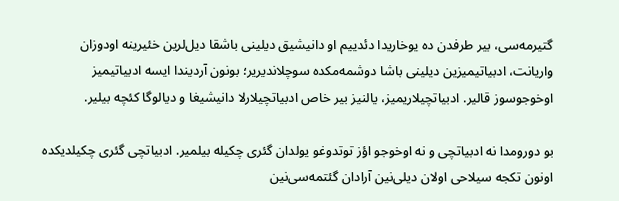گتیرمه‌سی، بیر طرفدن ده یوخاریدا دئدییم او دانیشیق دیلینی باشقا دیل‌لرین خئیرینه اودوزان واریانت، ادبیاتیمیزین دیلینی باشا دوشمه‌مکده سوچلاندیریر؛ بونون آردیندا ایسه ادبیاتیمیز اوخوجوسوز قالیر. ادبیاتچیلاریمیز، یالنیز بیر خاص ادبیاتچیلارلا دانیشیغا و دیالوگا کئچه بیلیر.

بو دورومدا نه ادبیاتچی و نه اوخوجو اؤز توتدوغو یولدان گئری چکیله بیلمیر. ادبیاتچی گئری چکیلدیکده اونون تکجه سیلاحی اولان دیلی‌نین آرادان گئتمه‌سی‌نین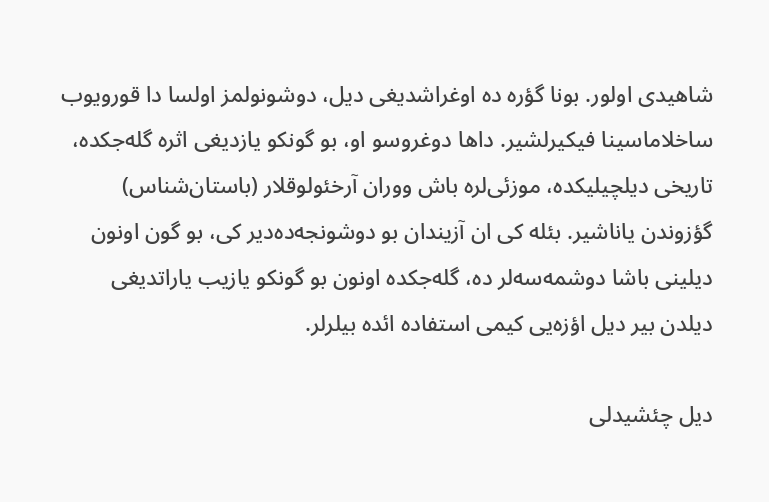شاهیدی اولور. بونا گؤره ده اوغراشدیغی دیل، دوشونو‌لمز اولسا دا قورویوب ساخلاماسینا فیکیرلشیر. داها دوغروسو او، بو گونکو یازدیغی اثره گله‌جکده، تاریخی دیلچیلیکده، موزئی‌لره باش ووران آرخئولوقلار (باستان‌شناس) گؤزوندن یاناشیر. بئله کی ان آزیندان بو دوشونجه‌ده‌دیر کی، بو گون اونون دیلینی باشا دوشمه‌سه‌لر ده، گله‌جکده اونون بو گونکو یازیب یاراتدیغی دیلدن بیر دیل اؤزه‌یی کیمی استفاده ائده بیلرلر.

دیل چئشیدلی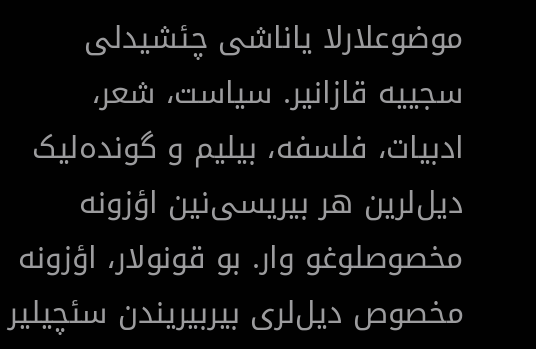موضوعلارلا یاناشی چئشیدلی سجییه قازانیر. سیاست، شعر، ادبیات، فلسفه، بیلیم و گونده‌لیک دیل‌لرین هر بیریسی‌نین اؤزونه مخصوصلوغو وار. بو قونولار، اؤزونه مخصوص دیل‌لری بیربیریندن سئچیلیر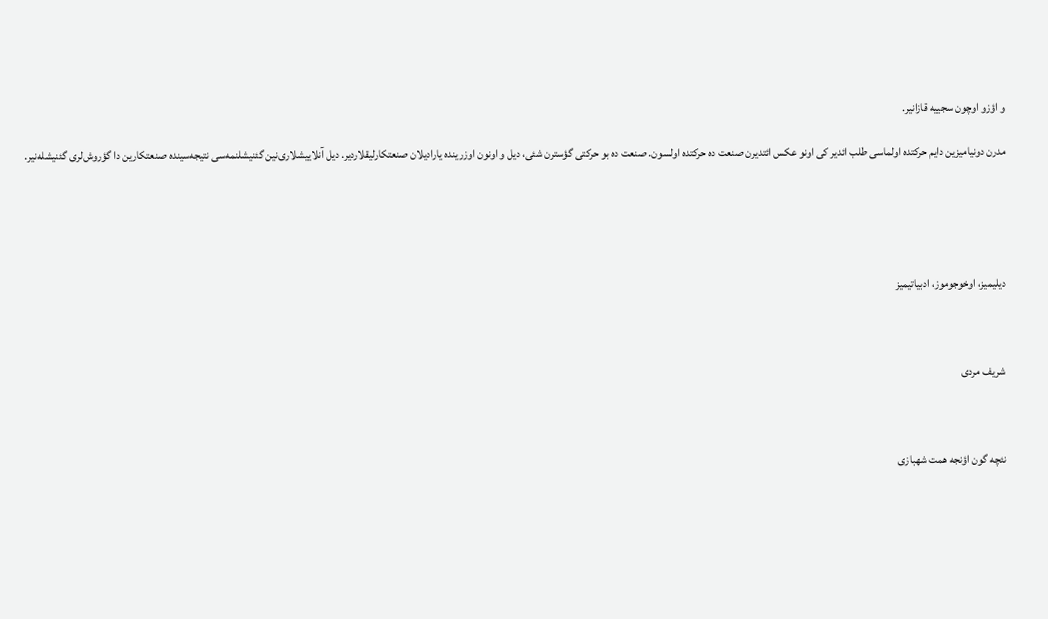و اؤزو اوچون سجییه قازانیر.

مدرن دونیامیزین دایم حرکتده اولماسی طلب ائدیر کی اونو عکس ائتدیرن صنعت ده حرکتده اولسون. صنعت ده بو حرکتی گؤسترن شئی، دیل و اونون اوزرینده یارادیلان صنعتکارلیقلاردیر. دیل آنلاییشلاری‌نین گئنیشلنمه‌سی نتیجه‌سینده صنعتکارین دا گؤروش‌لری گئنیشله‌نیر.





دیلیمیز، اوخوجوموز، ادبیاتیمیز



شریف مردی



نئچه گون اؤنجه همت شهبازی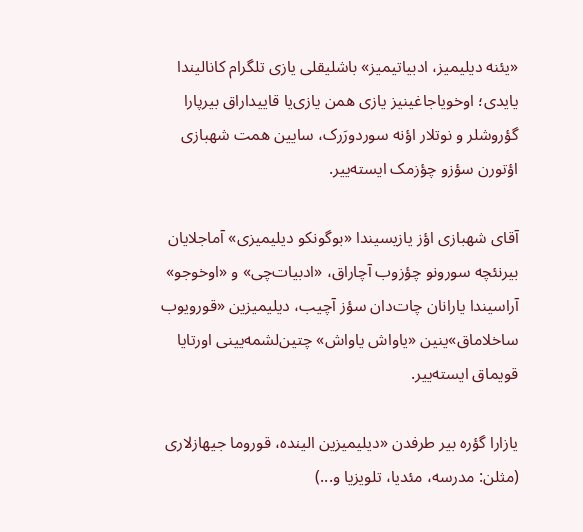«یئنه دیلیمیز، ادبیاتیمیز» باشلیقلی یازی تلگرام کانالیندا یایدی؛ اوخویاجاغینیز یازی همن یازی‌یا قاییداراق بیرپارا گؤروشلر و نوتلار اؤنه سوردورَرک، سایین همت شهبازی اؤتورن سؤزو چؤزمک ایسته‌ییر.

آقای شهبازی اؤز یازیسیندا «بوگونکو دیلیمیزی» آماجلایان بیرنئچه سورونو چؤزوب آچاراق، «ادبیات‌چی» و «اوخوجو» آراسیندا یارانان چات‌دان سؤز آچیب، دیلیمیزین «قورویوب ساخلاماق»ینین «یاواش یاواش» چتین‌لشمه‌یینی اورتایا قویماق ایسته‌ییر.

یازارا گؤره بیر طرفدن «دیلیمیزین الینده، قوروما جیهازلاری (مثلن: مدرسه، مئدیا، تلویزیا و...)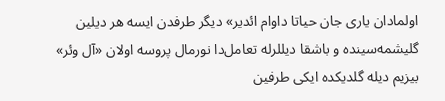اولمادان یاری جان حیاتا داوام ائدیر» دیگر طرفدن ایسه هر دیلین گلیشمه‌سینده و باشقا دیللرله تعامل‌دا نورمال پروسه اولان «آل وئر» بیزیم دیله گلدیکده ایکی طرفین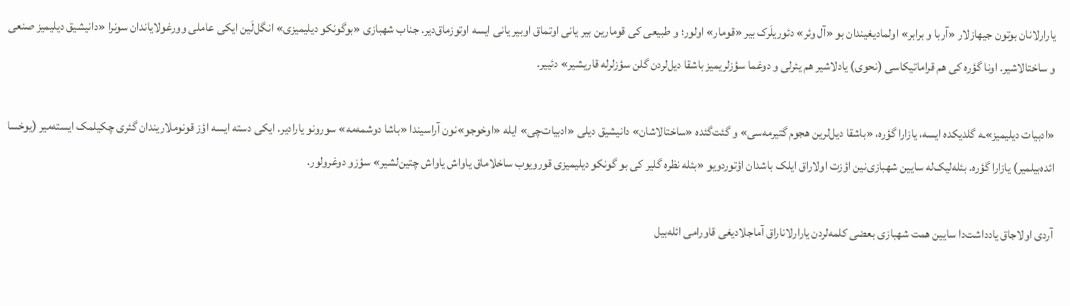یارارلانان بوتون جیهازلار «آربا و برابر» اولمادیغیندان بو «آل وئر» دئوریلَرک بیر «قومار» اولور؛ و طبیعی کی قومارین بیر یانی اوتماق اوبیر یانی ایسه اوتوزماق‌دیر. جناب شهبازی «بوگونکو دیلیمیزی» انگل‌لَین ایکی عاملی وورغولایاندان سونرا «دانیشیق دیلیمیز صنعی و ساختالاشیر. اونا گؤره کی هم قراماتیکاسی (نحوی) یادلاشیر هم یئرلی و دوغما سؤزلریمیز باشقا دیل‌لردن گلن سؤزلرله قاریشیر» دئییر.

«ادبیات دیلیمیز»ـه گلدیکده ایسه، یازارا گؤره، «باشقا دیل‌لرین هجوم گتیرمه‌سی» و گئت‌گئده «ساختالاشان» دانیشیق دیلی «ادبیات‌چی» ایله «اوخوجو»نون آراسیندا «باشا دوشمه‌مه» سورونو یارادیر. ایکی دسته ایسه اؤز قونوملاریندان گئری چکیلمک ایسته‌میر (یوخسا ائده‌بیلمیر) یازارا گؤره. بئله‌لیک‌له سایین شهبازی‌نین اؤزت اولاراق ایلک باشدان اؤتوردویو «بئله نظره گلیر کی بو گونکو دیلیمیزی قورویوب ساخلاماق یاواش یاواش چتین‌لشیر» سؤزو دوغرولور.

آردی اولاجاق یادداشت‌دا سایین همت شهبازی بعضی کلمه‌لردن یارارلاناراق آماجلادیغی قاورامی ائله‌بیل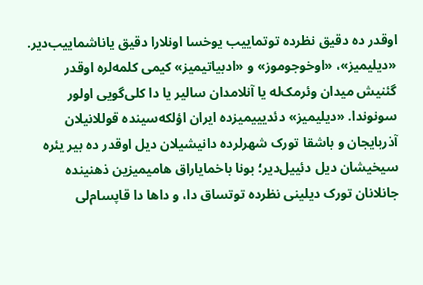اوقدر ده دقیق نظرده توتماییب یوخسا اونلارا دقیق یاناشماییب‌دیر. «دیلیمیز»، «اوخوجوموز» و «ادبیاتیمیز» کیمی کلمه‌لره اوقدر گئنیش میدان وئرمک‌له یا آنلامدان سالیر یا دا کلی‌گویی اولور سونوندا. «دیلیمیز» دئدیییمیزده ایران اؤلکه‌سینده قوللانیلان آذربایجان و باشقا تورک شهرلرده دانیشیلان دیل اوقدر ده بیر یئره سیخیشان دیل دئییل‌دیر؛ بونا باخمایاراق هامیمیزین ذهنینده جانلانان تورک دیلینی نظرده توتساق دا، و داها دا قاپسام‌لی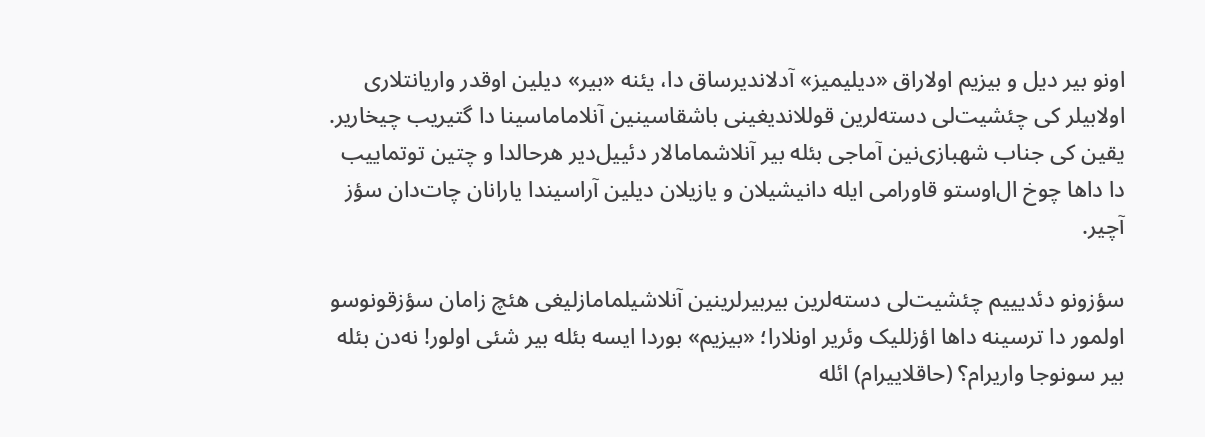اونو بیر دیل و بیزیم اولاراق «دیلیمیز» آدلاندیرساق دا، یئنه «بیر» دیلین اوقدر واریانتلاری اولابیلر کی چئشیت‌لی دسته‌لرین قوللاندیغینی باشقاسینین آنلاماماسینا دا گتیریب چیخاریر. یقین کی جناب شهبازی‌نین آماجی بئله بیر آنلاشمامالار دئییل‌دیر هرحالدا و چتین توتماییب دا داها چوخ ال‌اوستو قاورامی ایله دانیشیلان و یازیلان دیلین آراسیندا یارانان چات‌دان سؤز آچیر.

سؤزونو دئدیییم چئشیت‌لی دسته‌لرین بیربیرلرینین آنلاشیلمامازلیغی هئچ زامان سؤزقونوسو اولمور دا ترسینه داها اؤزللیک وئریر اونلارا؛ «بیزیم» بوردا ایسه بئله بیر شئی اولور! نه‌دن بئله بیر سونوجا واریرام؟ (حاقلاییرام) ائله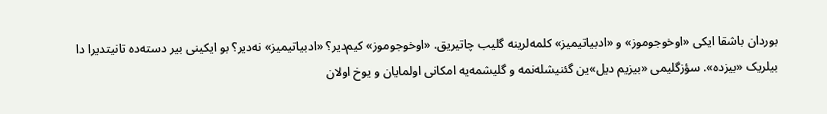بوردان باشقا ایکی «اوخوجوموز» و «ادبیاتیمیز» کلمه‌لرینه گلیب چاتیریق. «اوخوجوموز» کیم‌دیر؟ «ادبیاتیمیز» نه‌دیر؟ بو ایکینی بیر دسته‌ده تانیتدیرا دا بیلریک «بیزده». سؤزگلیمی «بیزیم دیل»ین گئنیشله‌نمه و گلیشمه‌یه امکانی اولمایان و یوخ اولان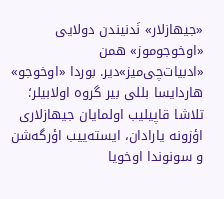«جیهازلار» نَدنیندن دولایی «اوخوجوموز» همن «ادبیات‌چی‌میز»دیر. بوردا «اوخوجو» هاردایسا بللی بیر گروه اولابیلر؛ تلاشا قاپیلیب اولمایان جیهازلاری اؤزونه یارادان، ایسته‌ییب اؤرگه‌شن و سونوندا اوخویا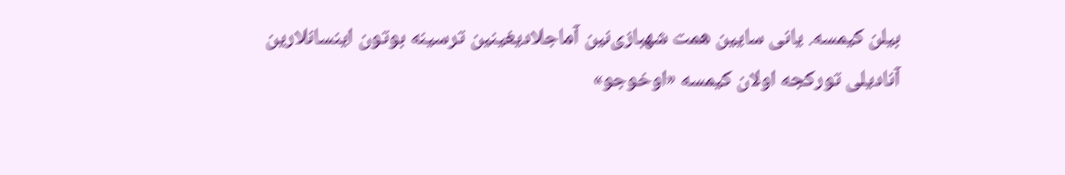بیلن کیمسه. یانی سایین همت شهبازی‌نین آماجلادیغینین ترسینه بوتون اینسانلارین آنادیلی تورکجه اولان کیمسه «اوخوجو»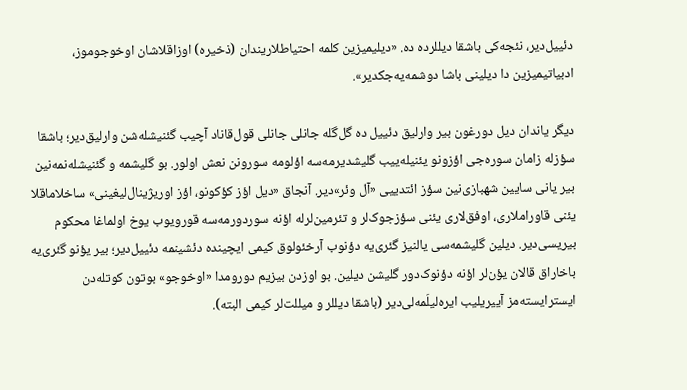دئییل‌دیر، نئجه‌کی باشقا دیللرده ده. «دیلیمیزین کلمه احتیاطلاریندان (ذخیره) اوزاقلاشان اوخوجوموز، ادبیاتیمیزین دا دیلینی باشا دوشمه‌یه‌جکدیر».

دیگر یاندان دیل دورغون بیر وارلیق دئییل ده گل‌گله جانلی جانلی قول‌قاناد آچیب گئنیشله‌شن وارلیق‌دیر؛ باشقا سؤزله زامان سوره‌جی اؤزونو یئنیله‌ییب گلیشدیرمه‌سه اؤلومه سورونن نعش اولور. بو گلیشمه و گئنیشله‌نمه‌نین بیر یانی سایین شهبازی‌نین سؤز ائتدییی «آل وئر»دیر. آنجاق «دیل اؤز کؤکونو، اؤز اوریژینال‌لیغینی» ساخلاماقلا یئنی قاوراملاری، اوفق‌لاری یئنی سؤزجوک‌لر و تئرمین‌لرله اؤنه سوردورمه‌سه قورویوب یوخ اولماغا محکوم بیریسی‌دیر. دیلین گلیشمه‌سی یالنیز گئری‌یه دؤنوب آرخئولوق کیمی ایچینده دئشینمه دئییل‌دیر؛ بیر یؤنو گئری‌یه باخاراق قالان یؤن‌لر اؤنه دؤنوک‌دور گلیشن دیلین. بو اوزدن بیزیم دورومدا «اوخوجو» بوتون کوتله‌دن ایسترایسته‌مز آییریلیب ایره‌لیلَمه‌لی‌دیر (باشقا دیللر و میللت‌لر کیمی البته).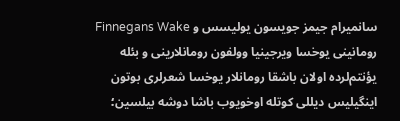سانمیرام جیمز جویسون یولیسس و Finnegans Wake رومانینی یوخسا ویرجینیا وولفون رومانلارینی و بئله یؤنتم‌لرده اولان باشقا رومانلار یوخسا شعرلری بوتون اینگیلیس دیللی کوتله اوخویوب باشا دوشه بیلسین؛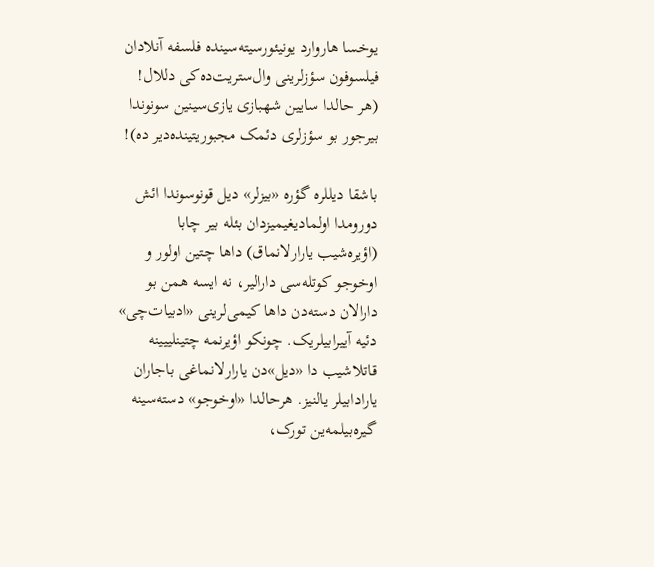یوخسا هاروارد یونیئورسیته‌سینده فلسفه آنلادان فیلسوفون سؤزلرینی وال‌ستریت‌ده‌کی دللال! (هر حالدا سایین شهبازی یازی‌سینین سونوندا بیرجور بو سؤزلری دئمک مجبوریتینده‌دیر ده)!

باشقا دیللره گؤره «بیزلر» دیل قونوسوندا ائش دورومدا اولمادیغیمیزدان بئله بیر چابا (اؤیره‌شیب یارارلانماق) داها چتین اولور و اوخوجو کوتله‌سی دارالیر، نه ایسه همن بو دارالان دسته‌دن داها کیمی‌لرینی «ادبیات‌چی» دئیه آییرابیلریک. چونکو اؤیرنمه چتینلییینه قاتلاشیب دا «دیل»دن یارارلانماغی باجاران یارادابیلر یالنیز. هرحالدا «اوخوجو» دسته‌سینه گیره‌بیلمه‌ین تورک،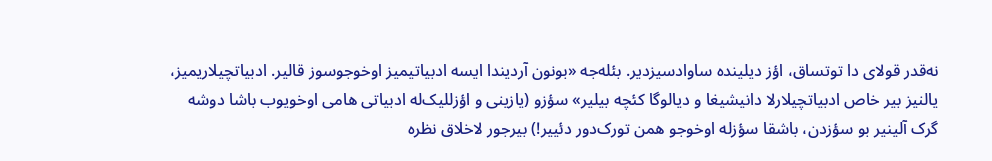نه‌قدر قولای دا توتساق، اؤز دیلینده ساوادسیزدیر. بئله‌جه «بونون آردیندا ایسه ادبیاتیمیز اوخوجوسوز قالیر. ادبیاتچیلاریمیز، یالنیز بیر خاص ادبیاتچیلارلا دانیشیغا و دیالوگا کئچه بیلیر» سؤزو (یازینی و اؤزللیک‌له ادبیاتی هامی اوخویوب باشا دوشه گرک آلینیر بو سؤزدن، باشقا سؤزله اوخوجو همن تورک‌دور دئییر!) بیرجور لاخلاق نظره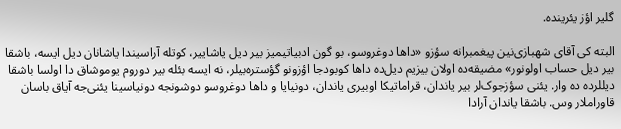گلیر اؤز یئرینده.

البته کی آقای شهبازی‌نین پیغمبرانه سؤزو «داها دوغروسو، بو گون ادبیاتیمیز بیر دیل یاشاییر، کوتله آراسیندا یاشانان دیل ایسه، باشقا بیر دیل حساب اولونور» مضیقه‌ده اولان بیزیم دیل‌ده داها کوبودجا اؤزونو گؤستره‌بیلر، نه ایسه بئله بیر دوروم یوموشاق دا اولسا باشقا دیللرده ده وار. یئنی سؤزجوک‌لر بیر یاندان، قراماتیکا اوبیری یاندان، دونیایا و داها دوغروسو دوشونجه دونیاسینا یئنی‌جه آیاق باسان قاوراملار وس. باشقا یاندان آرادا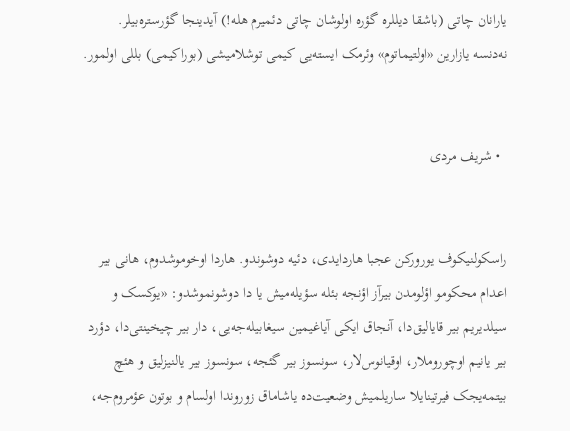یارانان چاتی (باشقا دیللره گؤره اولوشان چاتی دئمیرم هله!) آیدینجا گؤرستره‌بیلر. نه‌دنسه یازارین «اولتیماتوم» وئرمک ایسته‌یی کیمی توشلامیشی (بوراکیمی) بللی اولمور.


  • شریف مردی


راسکولنیکوف یورورکن عجبا هاردایدی، دئیه دوشوندو. هاردا اوخوموشدوم، هانی بیر اعدام محکومو اؤلومدن بیرآز اؤنجه بئله سؤیله‌میش یا دا دوشونموشدو: «یوکسک و سیلدیریم بیر قایالیق‌دا، آنجاق ایکی آیاغیمین سیغابیله‌جه‌یی، دار بیر چیخینتی‌دا، دؤرد بیر یانیم اوچوروملار، اوقیانوس‌لار، سونسوز بیر گئجه، سونسوز بیر یالنیزلیق و هئچ بیتمه‌یجک فیرتینایلا ساریلمیش وضعیت‌ده یاشاماق زوروندا اولسام و بوتون عؤمروم‌جه،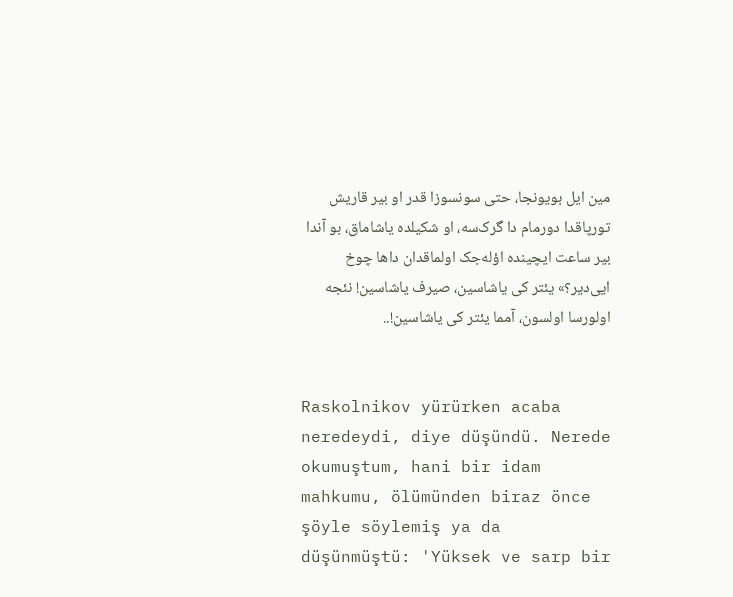مین ایل بویونجا، حتی سونسوزا قدر او بیر قاریش تورپاقدا دورمام دا گرک‌سه، او شکیلده یاشاماق، بو آندا بیر ساعت ایچینده اؤله‌جک اولماقدان داها چوخ ایی‌دیر؟» یئتر کی یاشاسین، صیرف یاشاسین! نئجه اولورسا اولسون، آمما یئتر کی یاشاسین!..


Raskolnikov yürürken acaba neredeydi, diye düşündü. Nerede okumuştum, hani bir idam mahkumu, ölümünden biraz önce şöyle söylemiş ya da düşünmüştü: 'Yüksek ve sarp bir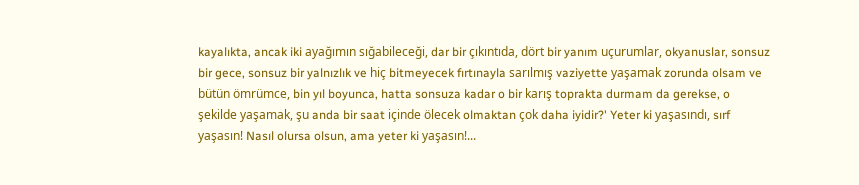kayalıkta, ancak iki ayağımın sığabileceği, dar bir çıkıntıda, dört bir yanım uçurumlar, okyanuslar, sonsuz bir gece, sonsuz bir yalnızlık ve hiç bitmeyecek fırtınayla sarılmış vaziyette yaşamak zorunda olsam ve bütün ömrümce, bin yıl boyunca, hatta sonsuza kadar o bir karış toprakta durmam da gerekse, o şekilde yaşamak, şu anda bir saat içinde ölecek olmaktan çok daha iyidir?' Yeter ki yaşasındı, sırf yaşasın! Nasıl olursa olsun, ama yeter ki yaşasın!...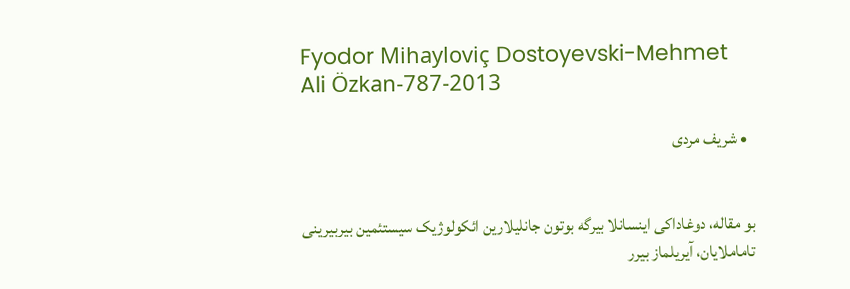Fyodor Mihayloviç Dostoyevski-Mehmet Ali Özkan-787-2013

  • شریف مردی


بو مقاله، دوغاداکی اینسانلا بیرگه بوتون جانلیلارین ائکولوژیک سیستئمین بیربیرینی تاماملایان، آیریلماز بیرر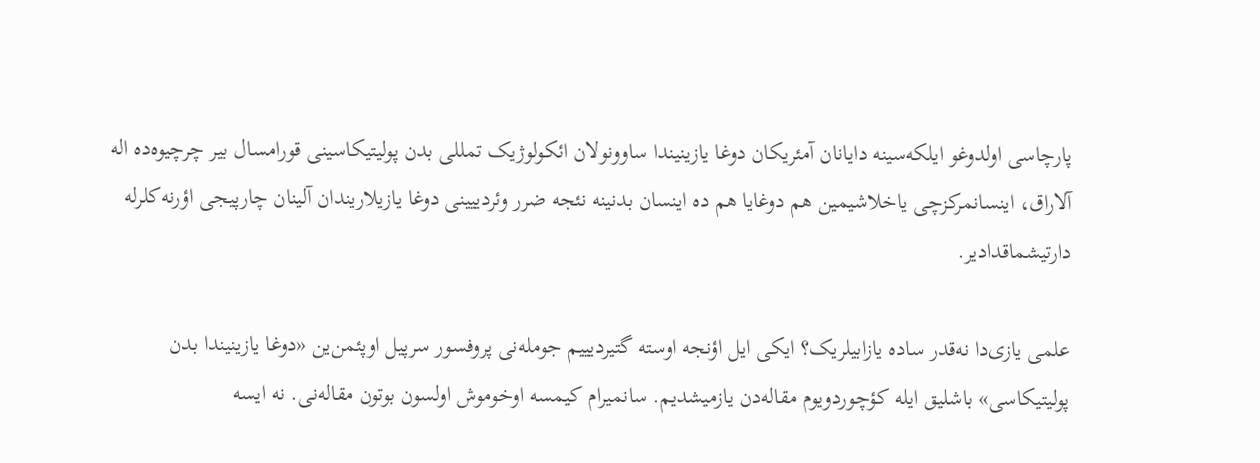پارچاسی اولدوغو ایلکه‌سینه دایانان آمئریکان دوغا یازینیندا ساوونولان ائکولوژیک تمللی بدن پولیتیکاسینی قورامسال بیر چرچیوه‌ده اله آلاراق، اینسانمرکزچی یاخلاشیمین هم دوغایا هم ده اینسان بدنینه نئجه ضرر وئردییینی دوغا یازیلاریندان آلینان چارپیجی اؤرنه‌کلرله دارتیشماقدادیر.

علمی یازی‌دا نه‌قدر ساده یازابیلریک؟ ایکی ایل اؤنجه اوسته گتیردیییم جومله‌نی پروفسور سرپیل اوپئمن‌ین «دوغا یازینیندا بدن پولیتیکاسی» باشلیق ایله کؤچوردویوم مقاله‌دن یازمیشدیم. سانمیرام کیمسه اوخوموش اولسون بوتون مقاله‌نی. نه ایسه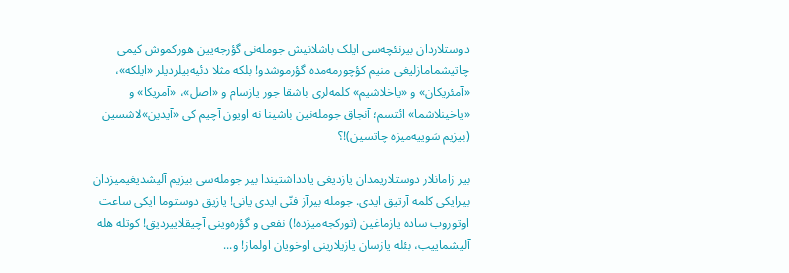دوستلاردان بیرنئچه‌سی ایلک باشلانیش جومله‌نی گؤرجه‌یین هورکموش کیمی چاتیشمامازلیغی منیم کؤچورمه‌مده گؤرموشدو! بلکه مثلا دئیه‌بیلردیلر «ایلکه»، «آمئریکان» و «یاخلاشیم» کلمه‌لری باشقا جور یازسام و «اصل»، «آمریکا» و «یاخینلاشما» ائتسم؛ آنجاق جومله‌نین باشینا نه اویون آچیم کی «آیدین»لاشسین (بیزیم سَوییه‌میزه چاتسین)!؟

بیر زامانلار دوستلاریمدان یازدیغی یادداشتیندا بیر جومله‌سی بیزیم آلیشدیغیمیزدان بیرایکی کلمه آرتیق ایدی. جومله بیرآز فنّی ایدی یانی! یازیق دوستوما ایکی ساعت اوتوروب ساده یازماغین (تورکجه‌میزده!) نفعی و گؤره‌وینی آچیقلاییردیق! کوتله هله آلیشماییب، بئله یازسان یازیلارینی اوخویان اولماز! و...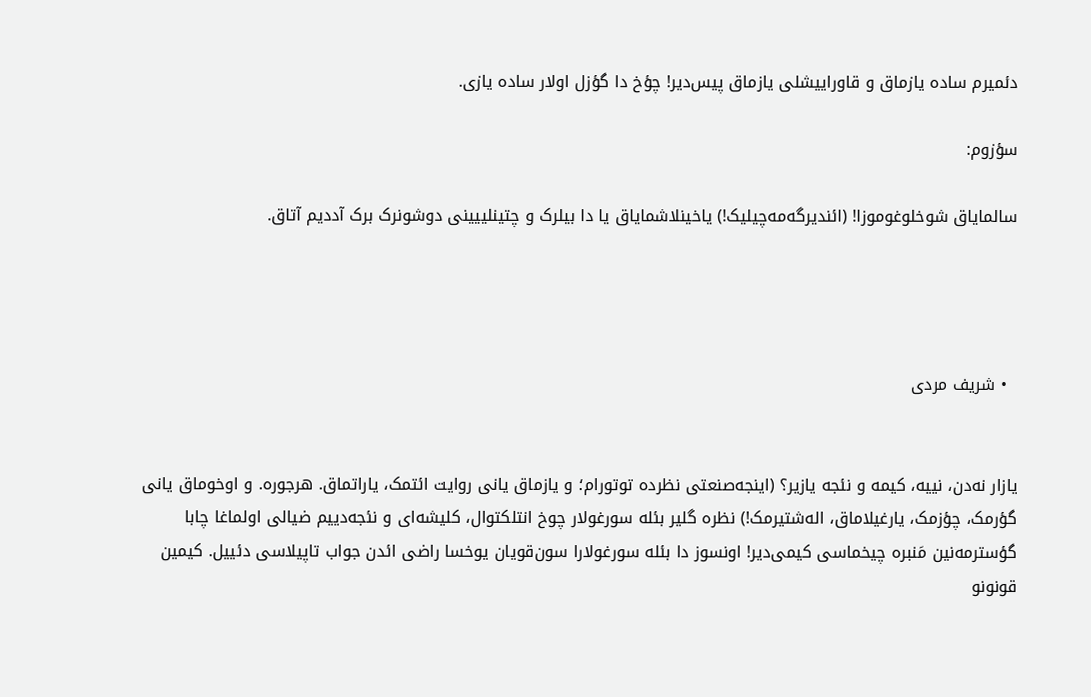دئمیرم ساده یازماق و قاوراییشلی یازماق‌ پیس‌دیر! چؤخ دا گؤزل اولار ساده یازی.

سؤزوم:

سالمایاق شوخلوغوموزا! (ائندیرگه‌مه‌چیلیک!) یاخینلاشمایاق یا دا بیلرک و چتینلییینی دوشونرک برک آددیم آتاق.




  • شریف مردی


یازار نه‌دن، نییه، کیمه و نئجه یازیر؟ (اینجه‌صنعتی نظرده توتورام؛ و یازماق یانی روایت ائتمک، یاراتماق. هرجوره. و اوخوماق یانی گؤرمک، چؤزمک، یارغیلاماق، اله‌شتیرمک!) نظره گلیر بئله سورغولار چوخ انتلکتوال، کلیشه‌ای و نئجه‌دییم ضیالی اولماغا چابا گؤسترمه‌نین مَنبره چیخماسی کیمی‌دیر! اونسوز دا بئله سورغولارا سون‌قویان یوخسا راضی ائدن جواب تاپیلاسی دئییل. کیمین قونونو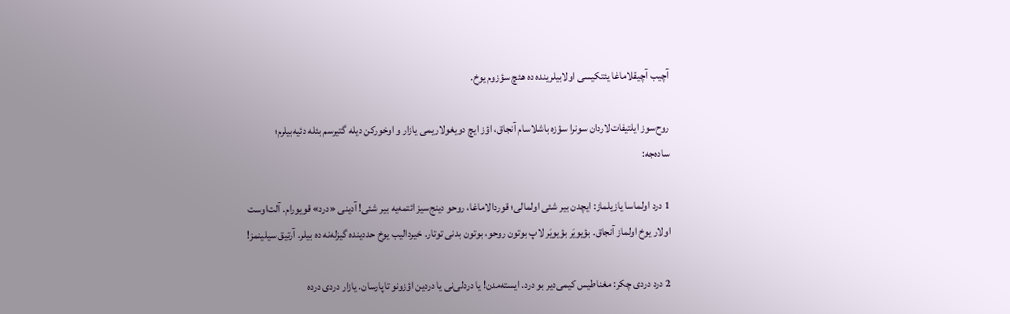آچیب آچیقلاماغا یئتکیسی اولابیلرینده ده هئچ سؤزوم یوخ.

روح‌سوز ایلتیفات‌لاردان سونرا سؤزه باشلاسام آنجاق، اؤز ایچ دویغولاریمی یازار و اوخورکن دیله گتیرسم بئله دئیه‌بیلرم؛ ساده‌جه:

1 درد اولماسا یازیلماز: ایچدن بیر شئی اولمالی؛ قوردالاماغا، روحو دینج‌سیز ائتمه‌یه بیر شئی! آدینی «درد» قویورام. آلت‌اوست اولار یوخ اولماز آنجاق. بؤیویَر بؤیویَر لاپ بوتون روحو، بوتون بدنی توتار. خیردالیب یوخ حددینده گیزله‌نه ده بیلر. آرتیق سیلینمز!

2 درد دردی چکر: مغناطیس کیمی‌دیر بو درد. ایسته‌مدن! یا دردلی‌نی یا دردین اؤزونو تاپارسان. یازار دردی درده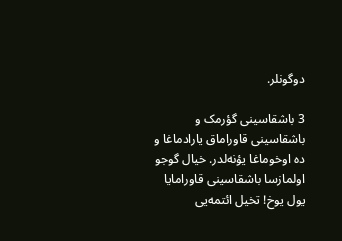دوگونلر.

3 باشقاسینی گؤرمک و باشقاسینی قاوراماق یارادماغا و ده اوخوماغا یؤنه‌لدر. خیال گوجو اولمازسا باشقاسینی قاورامایا یول یوخ! تخیل ائتمه‌یی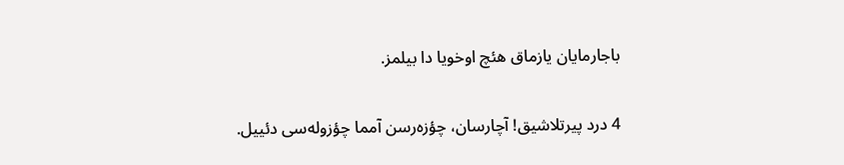باجارمایان یازماق هئچ اوخویا دا بیلمز.

4 درد پیرتلاشیق! آچارسان، چؤزه‌رسن آمما چؤزوله‌سی دئییل.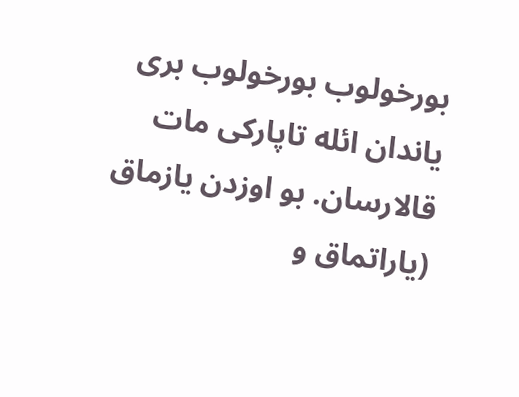بورخولوب بورخولوب بری یاندان ائله تاپارکی مات قالارسان. بو اوزدن یازماق (یاراتماق و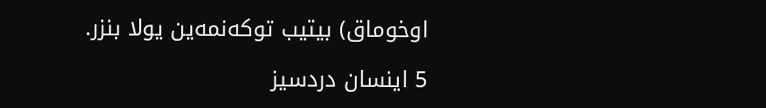اوخوماق) بیتیب توکه‌نمه‌ین یولا بنزر.

5 اینسان دردسیز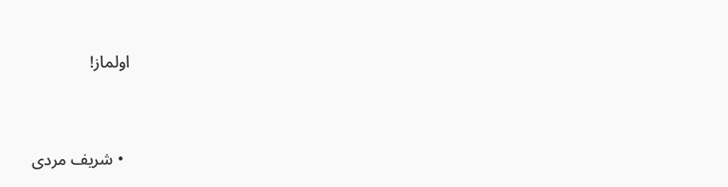اولماز!


  • شریف مردی